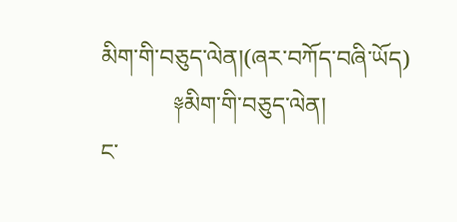མིག་གི་བཅུད་ལེན།(ཞར་བཀོད་བཞི་ཡོད)
            ༈མིག་གི་བཅུད་ལེན།
ང་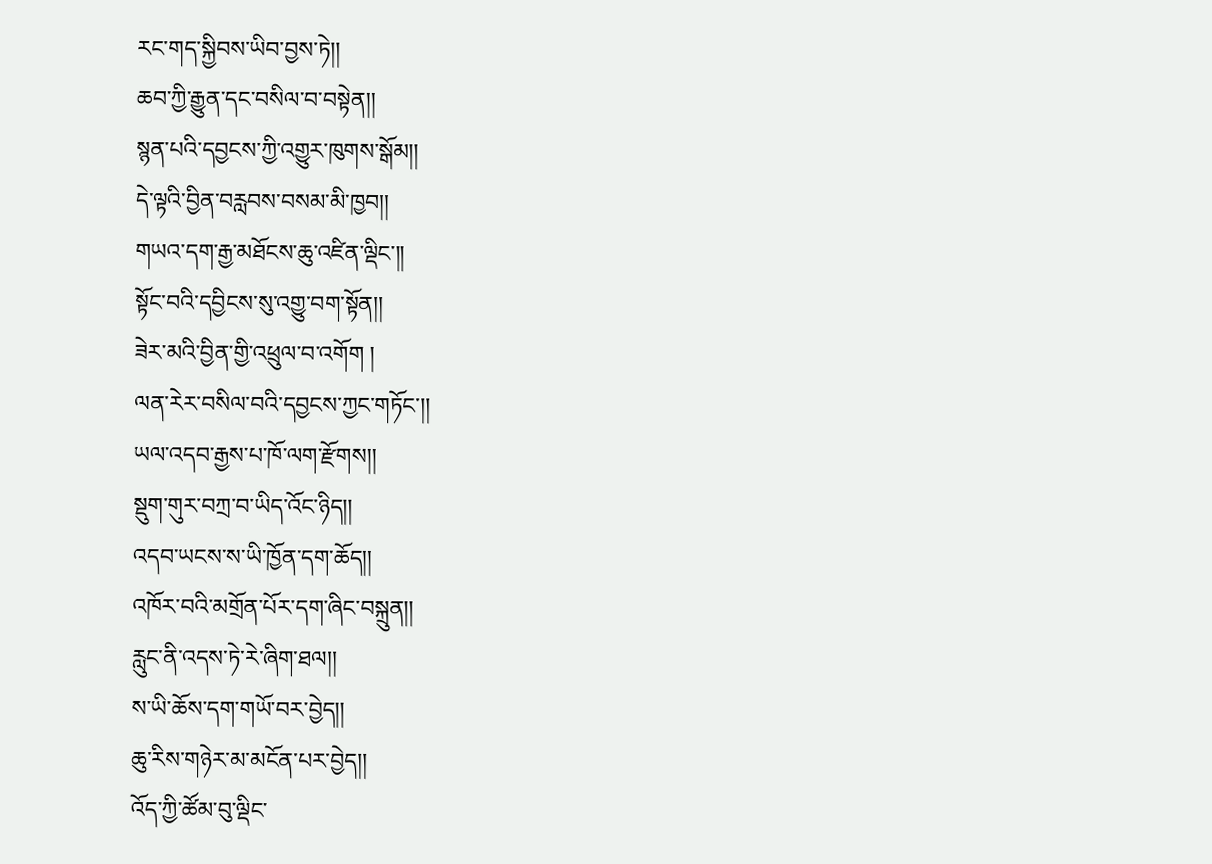རང་གད་སྐྱིབས་ཡིབ་བྱས་ཏེ།།
ཆབ་ཀྱི་རྒྱུན་དང་བསིལ་བ་བསྟེན།།
སྙན་པའི་དབྱངས་ཀྱི་འགྱུར་ཁུགས་སྒོམ།།
དེ་ལྟའི་བྱིན་བརླབས་བསམ་མི་ཁྱབ།།
གཡའ་དག་རྒྱ་མཐོངས་ཆུ་འཛིན་ལྡིང་།།
སྟོང་བའི་དབྱིངས་སུ་འགྱུ་བག་སྟོན།།
ཟེར་མའི་བྱིན་གྱི་འཕྲུལ་བ་འགོག །
ལན་རེར་བསིལ་བའི་དབྱངས་ཀྱང་གཏོང་།།
ཡལ་འདབ་རྒྱས་པ་ཁོ་ལག་རྫོགས།།
སྡུག་གུར་བཀྲ་བ་ཡིད་འོང་ཉིད།།
འདབ་ཡངས་ས་ཡི་ཁྱོན་དག་ཆོད།།
འཁོར་བའི་མགྲོན་པོར་དག་ཞིང་བསྐྲུན།།
རླུང་ནི་འདས་ཏེ་རེ་ཞིག་ཐལ།།
ས་ཡི་ཆོས་དག་གཡོ་བར་བྱེད།།
ཆུ་རིས་གཉེར་མ་མངོན་པར་བྱེད།།
འོད་ཀྱི་ཚོམ་བུ་ལྡིང་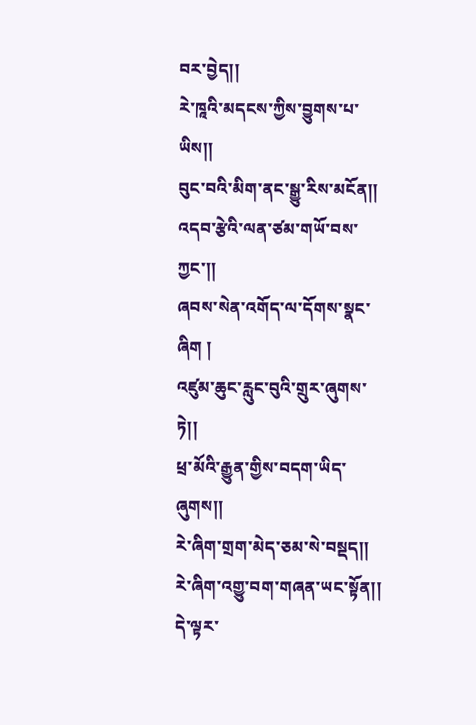བར་བྱེད།།
རེ་ཁཱའི་མདངས་ཀྱིས་བྱུགས་པ་ཡིས།།
བུང་བའི་མིག་ནང་སྒྱུ་རིས་མངོན།།
འདབ་རྩེའི་ལན་ཙམ་གཡོ་བས་ཀྱང་།།
ཞབས་སེན་འགོད་ལ་དོགས་སྣང་ཞིག །
འཛུམ་ཆུང་རླུང་བུའི་གྲུར་ཞུགས་ཏེ།།
ཕྲ་མོའི་རྒྱུན་གྱིས་བདག་ཡིད་ཞུགས།།
རེ་ཞིག་གྲག་མེད་ཅམ་སེ་བསྡད།།
རེ་ཞིག་འགྱུ་བག་གཞན་ཡང་སྟོན།།
དེ་ལྟར་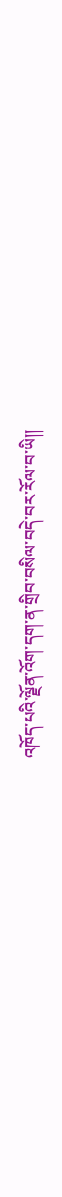འཁོད་པའི་ལྗོན་འོག་དག་ན་གྲིབ་བསིལ་བདེ་བར་རོལ་བ་ཡི།།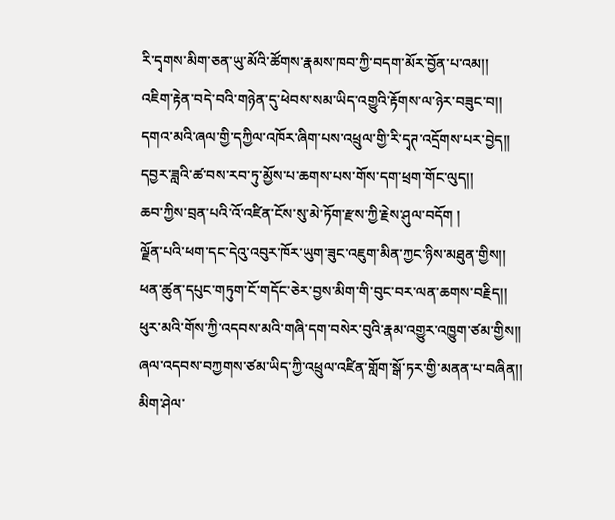རི་དྭགས་མིག་ཅན་ཡུ་མོའི་ཚོགས་རྣམས་ཁབ་ཀྱི་བདག་མོར་བྱོན་པ་འམ།།
འཇིག་རྟེན་བདེ་བའི་གཉེན་དུ་ཕེབས་སམ་ཡིད་འགྱུའི་རྟོགས་ལ་ཉེར་བཟུང་བ།།
དགའ་མའི་ཞལ་གྱི་དཀྱིལ་འཁོར་ཞིག་པས་འཕྲུལ་གྱི་རི་དྭཊ་འདྲོགས་པར་བྱེད།།
དབྱར་ཟླའི་ཚ་བས་རབ་ཏུ་མྱོས་པ་ཆགས་པས་གོས་དག་ཕྲག་གོང་ལུད།།
ཆབ་ཀྱིས་བྲན་པའི་འོ་འཛིན་ངོས་སུ་མེ་ཏོག་རྫས་ཀྱི་རྗེས་ཤུལ་བདོག །
ལྗོན་པའི་ཕག་དང་དེའུ་འབུར་ཁོར་ཡུག་ཟུང་འཇུག་མིན་ཀྱང་ཉིས་མཐུན་གྱིས།།
ཕན་ཚུན་དཔུང་གཏུག་ངོ་གདོང་ཅེར་བྱས་མིག་གི་བུང་བར་ལན་ཆགས་བརྗིད།།
ཕུར་མའི་གོས་ཀྱི་འདབས་མའི་གཞི་དག་བསེར་བུའི་རྣམ་འགྱུར་འཁྱུག་ཙམ་གྱིས།།
ཞལ་འདབས་བཀྱགས་ཙམ་ཡིད་ཀྱི་འཕྲུལ་འཛིན་གློག་སྒོ་ཏར་གྱི་མནན་པ་བཞིན།།
མིག་ཤེལ་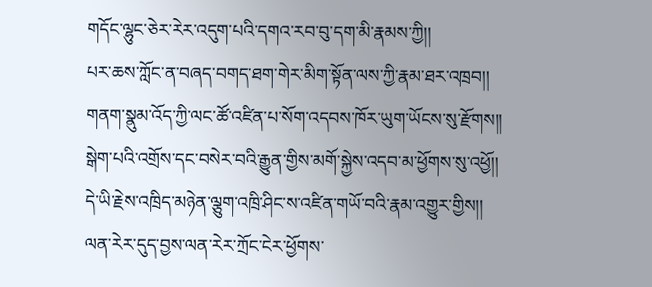གདོང་ལྷུང་ཅེར་རེར་འདུག་པའི་དགའ་རབ་བུ་དག་མི་རྣམས་ཀྱི།།
པར་ཆས་ཀློང་ན་བཞད་བགད་ཐག་གེར་མིག་སྟོན་ལས་ཀྱི་རྣམ་ཐར་འཁྲབ།།
གནག་སྣུམ་འོད་ཀྱི་ལང་ཚོ་འཛིན་པ་སོག་འདབས་ཁོར་ཡུག་ཡོངས་སུ་རྫོགས།།
སྒེག་པའི་འགྲོས་དང་བསེར་བའི་རྒྱུན་གྱིས་མགོ་སྐྱེས་འདབ་མ་ཕྱོགས་སུ་འཕྱོ།།
དེ་ཡི་རྗེས་འཁྲིད་མཉེན་ལྕུག་འཁྲི་ཤིང་ས་འཛིན་གཡོ་བའི་རྣམ་འགྱུར་གྱིས།།
ལན་རེར་དུད་བྱས་ལན་རེར་ཀྲོང་ངེར་ཕྱོགས་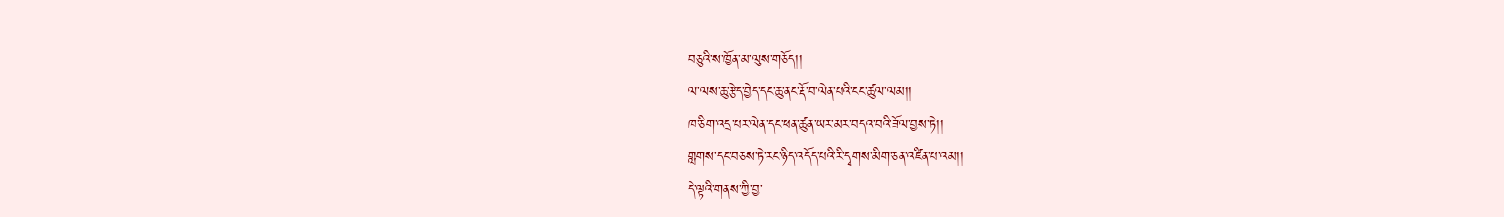བཅུའི་ས་ཁྱོན་མ་ལུས་གཅོད།།
ལ་ལས་ཆུ་རྩེད་བྱེད་དང་ཆུ་ནང་རྡོ་བ་ལེན་པའི་ངང་ཚུལ་ལམ།།
ཁ་ཅིག་འདྲ་པར་ལེན་དང་ཕན་ཚུན་ཡར་མར་བདའ་བའི་ཟོལ་བྱས་ཏེ།།
གླགས་དང་བཅས་ཏེ་རང་ཉིད་འདོད་པའི་རི་དྭགས་མིག་ཅན་འཛིན་པ་འམ།།
དེ་ལྟའི་གནས་ཀྱི་བྱ་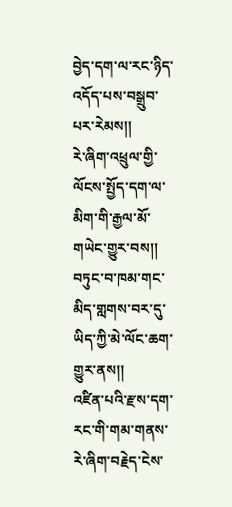བྱེད་དག་ལ་རང་ཉིད་འདོད་པས་བསྒྲུབ་པར་རེམས།།
རེ་ཞིག་འཕྲུལ་གྱི་ལོངས་སྤྱོད་དག་ལ་མིག་གི་རྒྱལ་མོ་གཡེང་གྱུར་བས།།
བཏུང་བ་ཁམ་གང་མིད་གླགས་བར་དུ་ཡིད་ཀྱི་མེ་ལོང་ཆག་གྱུར་ནས།།
འཛིན་པའི་རྫས་དག་རང་གི་གམ་གནས་རེ་ཞིག་བརྗེད་ངེས་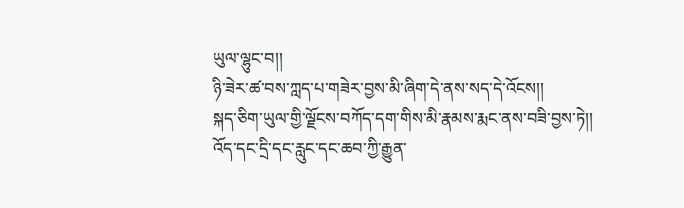ཡུལ་ལྷུང་བ།།
ཉི་ཟེར་ཚ་བས་ཀླད་པ་གཟེར་བྱས་མི་ཞིག་དེ་ནས་སད་དེ་འོངས།།
སྐད་ཅིག་ཡུལ་གྱི་ལྗོངས་བཀོད་དག་གིས་མི་རྣམས་རྨང་ནས་བཟི་བྱས་ཏེ།།
འོད་དང་དྲི་དང་རླུང་དང་ཆབ་ཀྱི་རྒྱུན་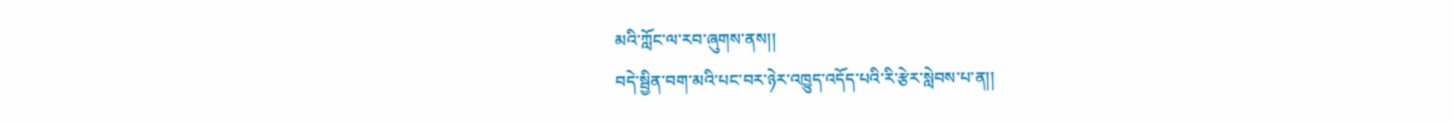མའི་ཀློང་ལ་རབ་ཞུགས་ནས།།
བདེ་སྦྱིན་བག་མའི་པང་བར་ཉེར་འཁྱུད་འདོད་པའི་རི་རྩེར་སླེབས་པ་ན།།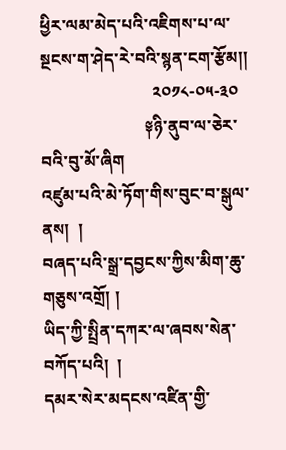ཕྱིར་ལམ་མེད་པའི་འཇིགས་པ་ལ་སྔངས་ག་ཤེད་རེ་བའི་སྙན་ངག་རྩོམ།།
                           ༢༠༡༨-༠༥-༣༠
                         ༈ཉི་ནུབ་ལ་ཅེར་བའི་བུ་མོ་ཞིག
འཛུམ་པའི་མེ་ཏོག་གིས་བུང་བ་སྒུལ་ནས།  །
བཞད་པའི་སྒྲ་དབྱངས་ཀྱིས་མིག་ཆུ་གཅུས་འགྲོ། །
ཡིད་ཀྱི་སྤྲིན་དཀར་ལ་ཞབས་སེན་བཀོད་པའི།  །
དམར་སེར་མདངས་འཛིན་གྱི་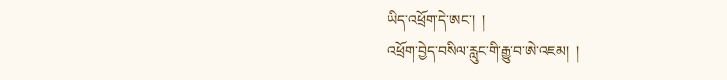ཡིད་འཕྲོག་དེ་ཨང་།  །
འཕྲོག་བྱེད་བསིལ་རླུང་གི་རྒྱུ་བ་ཨེ་འཇམ།  །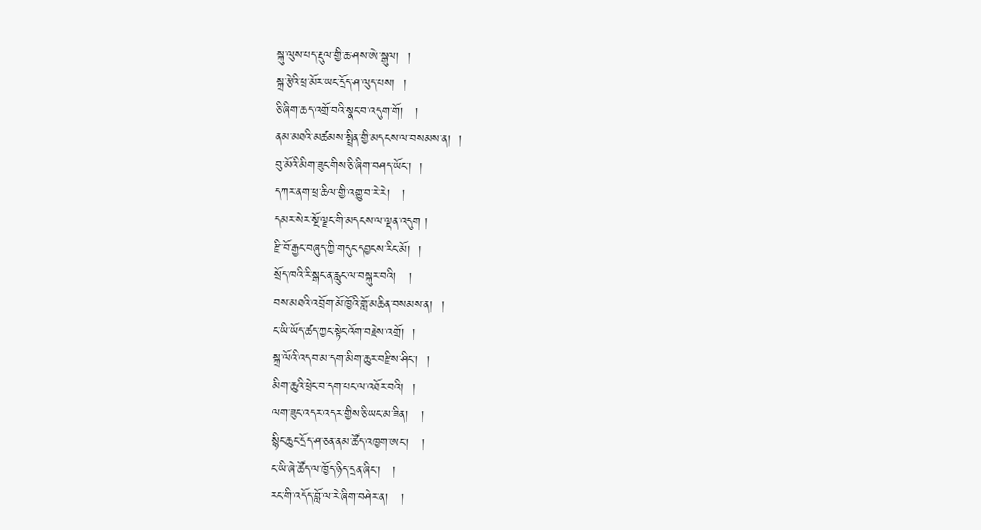སྐུ་ལུས་པད་རྡུལ་གྱི་ཆ་ཤས་ཨེ་སྒུལ།  །
སྐྲ་རྩེའི་ཕྲ་མོར་ཡང་དྲོད་ཤ་ལུད་པས།  །
ཅི་ཞིག་ཆད་འགྲོ་བའི་སྣང་བ་འདུག་གོ།   །
ནམ་མཐའི་མཚམས་སྤྲིན་གྱི་མདངས་ལ་བསམས་ན།  །
བུ་མོའི་མིག་ཟུང་གིས་ཅི་ཞིག་བཤད་ཡོང་།  །
དཀར་ནག་ཕྲ་ཆིལ་གྱི་འགྱུ་བ་རེ་རེ།   །
དམར་སེར་སྔོ་ལྗང་གི་མདངས་ལ་ལྡན་འདུག །
རྫི་བོ་རྒྱང་བཞུད་ཀྱི་གདུང་དབྱངས་རིང་མོ།  །
སྲོད་ཁའི་རི་སྒང་ན་རླུང་ལ་བསྐུར་བའི།   །
བས་མཐའི་འབྲོག་མོ་ཁྱོའི་གློ་མཆིན་བསམས་ན།  །
ང་ཡི་ཡོད་ཚད་ཀྱང་སྟེང་འོག་བརྗེས་འགྲོ།  །
སྐྲ་ལོའི་འདབ་མ་དག་མིག་ཆུར་བརྫིས་ཤིང་།  །
མིག་ཆུའི་ཕྲེང་བ་དག་པང་ལ་འཐོར་བའི།  །
ལག་ཟུང་འདར་འདར་གྱིས་ཅི་ཡང་མ་ཟིན།   །
སྙིང་ཆུང་དྲོད་ཤ་ཅན་ནམ་ཚོད་འཁྱག་ཨང་།   །
ང་ཡི་ཞེ་ཚོད་ལ་ཁྱོད་ཉིད་དྲན་ཞིང་།   །
རང་གི་འདོད་བློ་ལ་རེ་ཞིག་བཤེར་ན།   །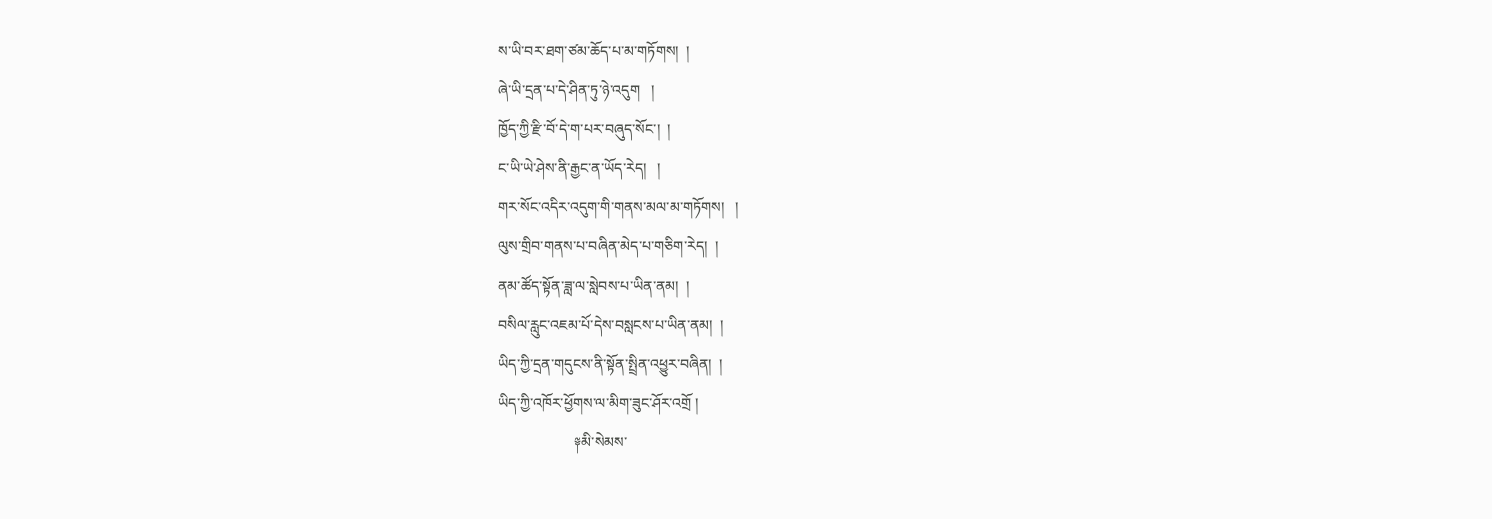ས་ཡི་བར་ཐག་ཙམ་ཆོད་པ་མ་གཏོགས།  །
ཞེ་ཡི་དྲན་པ་དེ་ཤིན་ཏུ་ཉེ་འདུག   །
ཁྱོད་ཀྱི་རྫི་བོ་དེ་ག་པར་བཞུད་སོང་།  །
ང་ཡི་ཡེ་ཤེས་ནི་རྒྱང་ན་ཡོད་རེད།   །
གར་སོང་འདིར་འདུག་གི་གནས་མལ་མ་གཏོགས།   །
ལུས་གྲིབ་གནས་པ་བཞིན་མེད་པ་གཅིག་རེད།  །
ནམ་ཚོད་སྟོན་ཟླ་ལ་སླེབས་པ་ཡིན་ནམ།  །
བསིལ་རླུང་འཇམ་པོ་དེས་བསླངས་པ་ཡིན་ནམ།  །
ཡིད་ཀྱི་དྲན་གདུངས་ནི་སྟོན་སྤྲིན་འཕྱུར་བཞིན།  །
ཡིད་ཀྱི་འཁོར་ཕྱོགས་ལ་མིག་ཟུང་ཤོར་འགྲོ །
                     ༈མི་སེམས་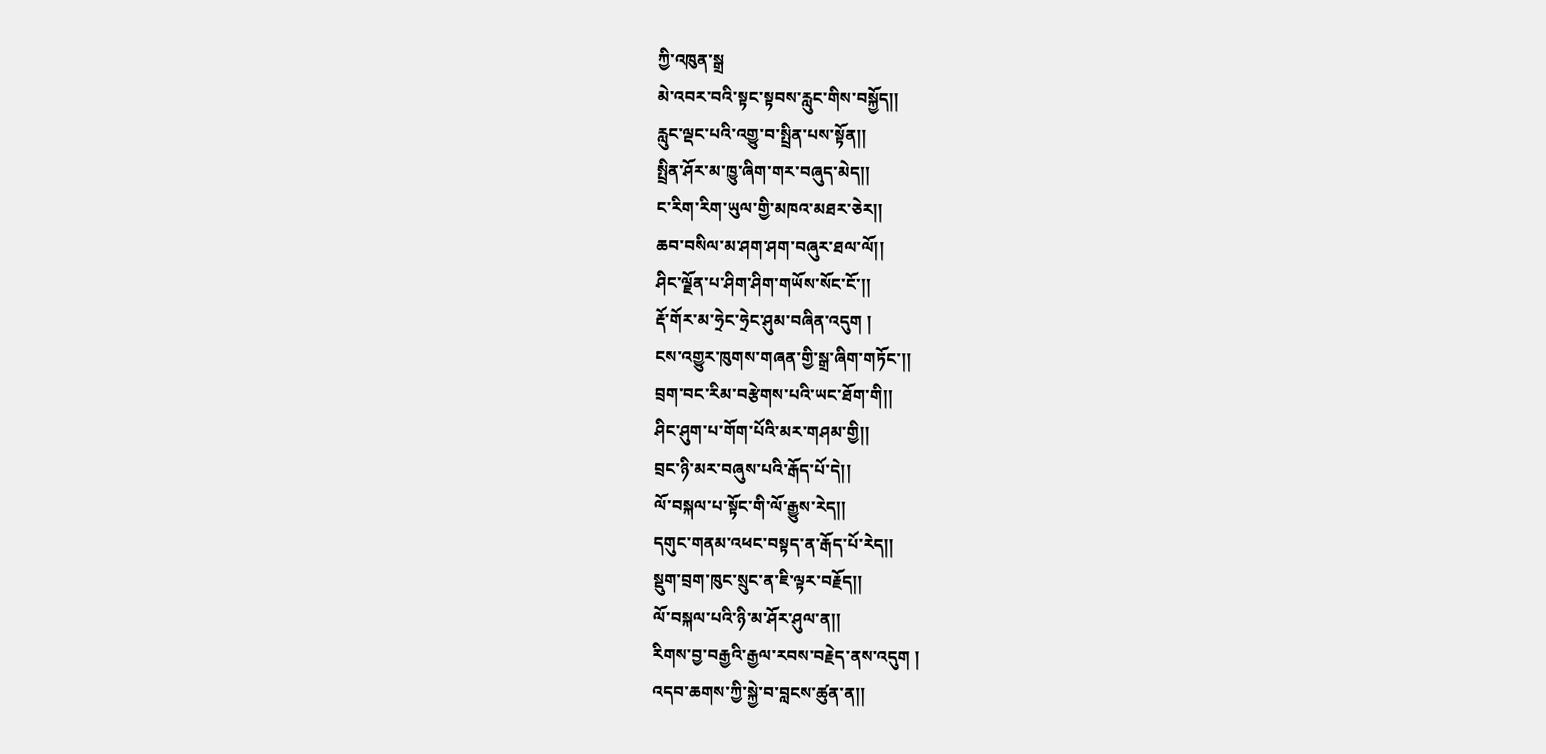ཀྱི་འཁུན་སྒྲ
མེ་འབར་བའི་སྟང་སྟབས་རླུང་གིས་བསྐྱོད།།
རླུང་ལྡང་པའི་འགྱུ་བ་སྤྲིན་པས་སྟོན།།
སྤྲིན་ཤོར་མ་ཁྱུ་ཞིག་གར་བཞུད་མེད།།
ང་རིག་རིག་ཡུལ་གྱི་མཁའ་མཐར་ཅེར།།
ཆབ་བསིལ་མ་ཤག་ཤག་བཞུར་ཐལ་ལོ།།
ཤིང་ལྗོན་པ་ཤིག་ཤིག་གཡོས་སོང་ངོ་།།
རྡོ་གོར་མ་ཧྲེང་ཧྲེང་ཤུམ་བཞིན་འདུག །
ངས་འགྱུར་ཁུགས་གཞན་གྱི་སྒྲ་ཞིག་གཏོང་།།
བྲག་བང་རིམ་བརྩེགས་པའི་ཡང་ཐོག་གི།།
ཤིང་ཤུག་པ་གོག་པོའི་མར་གཤམ་གྱི།།
བྲང་ཉི་མར་བཞུས་པའི་རྒོད་པོ་དེ།།
ལོ་བསྐལ་པ་སྟོང་གི་ལོ་རྒྱུས་རེད།།
དགུང་གནམ་འཕང་བསྟད་ན་རྒོད་པོ་རེད།།
སྡུག་བྲག་ཁུང་སྲུང་ན་ཇི་ལྟར་བརྗོད།།
ལོ་བསྐལ་པའི་ཉི་མ་ཤོར་ཤུལ་ན།།
རིགས་བྱ་བརྒྱའི་རྒྱལ་རབས་བརྗེད་ནས་འདུག །
འདབ་ཆགས་ཀྱི་སྐྱེ་བ་བླངས་ཚུན་ན།།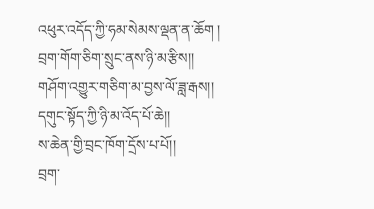འཕུར་འདོད་ཀྱི་ཧམ་སེམས་ལྡན་ན་ཆོག །
བྲག་གོག་ཅིག་སྲུང་ནས་ཉི་མ་རྩིས།།
གཤོག་འགྱུར་གཅིག་མ་བྱས་ལོ་ཟླ་རྒས།།
དགུང་སྟོད་ཀྱི་ཉི་མ་འོད་པོ་ཆེ།།
ས་ཆེན་གྱི་བྲང་ཁོག་དྲོས་པ་པོ།།
བྲག་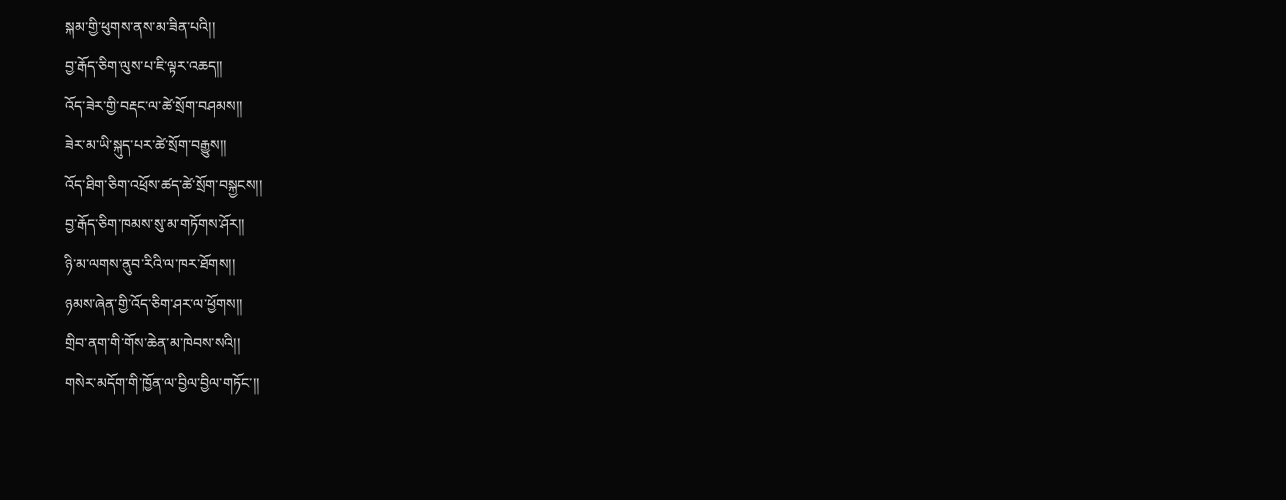སྐམ་གྱི་ཕུགས་ནས་མ་ཟིན་པའི།།
བྱ་རྒོད་ཅིག་ལུས་པ་ཇི་ལྟར་འཆད།།
འོད་ཟེར་གྱི་བརྡང་ལ་ཚེ་སྲོག་བཤམས།།
ཟེར་མ་ཡི་སྐུད་པར་ཚེ་སྲོག་བརྒྱུས།།
འོད་ཐིག་ཅིག་འཕྲོས་ཚད་ཚེ་སྲོག་བསྐྱངས།།
བྱ་རྒོད་ཅིག་ཁམས་སུ་མ་གཏོགས་ཤོར།།
ཉི་མ་ལགས་ནུབ་རིའི་ལ་ཁར་ཐོགས།།
ཉམས་ཞེན་གྱི་འོད་ཅིག་ཤར་ལ་ཕྱོགས།།
གྲིབ་ནག་གི་གོས་ཆེན་མ་ཁེབས་སའི།།
གསེར་མདོག་གི་ཁྱོན་ལ་བྱིལ་བྱིལ་གཏོང་།།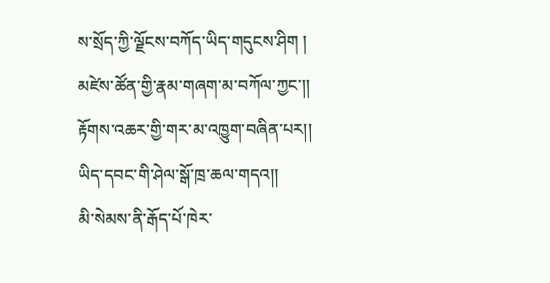ས་སྲོད་ཀྱི་ལྗོངས་བཀོད་ཡིད་གདུངས་ཤིག །
མཛེས་ཚོན་གྱི་རྣམ་གཞག་མ་བཀོལ་ཀྱང་།།
རྟོགས་འཆར་གྱི་གར་མ་འཁྱུག་བཞིན་པར།།
ཡིད་དབང་གི་ཤེལ་སྒོ་ཁྲ་ཆལ་གདའ།།
མི་སེམས་ནི་རྒོད་པོ་ཁེར་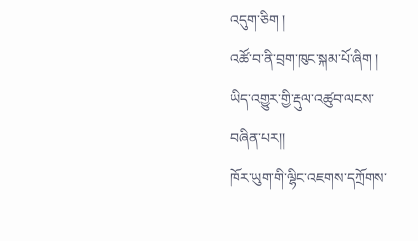འདུག་ཅིག །
འཚོ་བ་ནི་བྲག་ཁུང་སྐམ་པོ་ཞིག །
ཡིད་འགྱུར་གྱི་རྡུལ་འཚུབ་ལངས་བཞིན་པར།།
ཁོར་ཡུག་གི་ལྷིང་འཇགས་དཀྲོགས་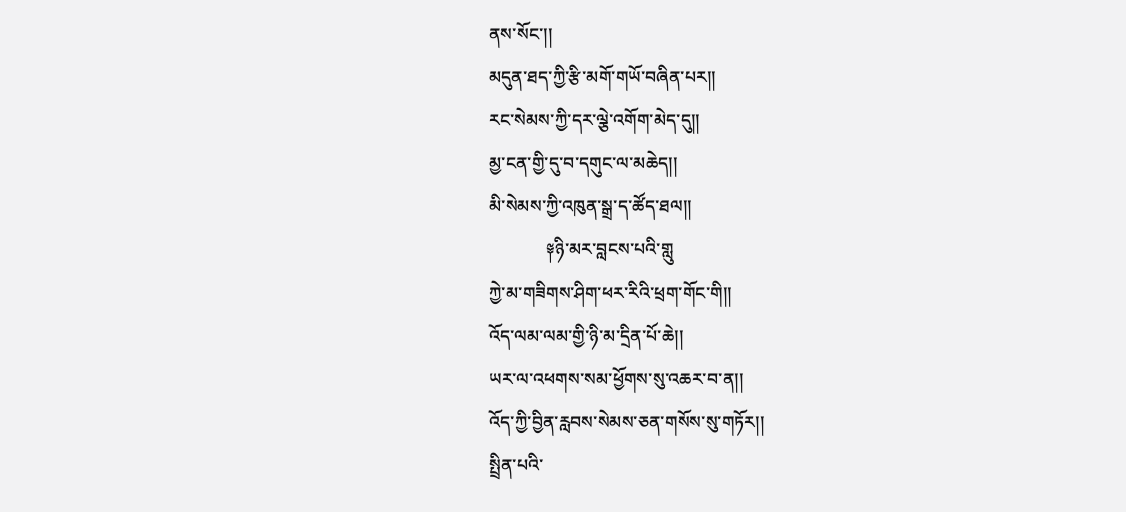ནས་སོང་།།
མདུན་ཐད་ཀྱི་རྩི་མགོ་གཡོ་བཞིན་པར།།
རང་སེམས་ཀྱི་དར་ལྕེ་འགོག་མེད་དུ།།
མྱ་ངན་གྱི་དུ་བ་དགུང་ལ་མཆེད།།
མི་སེམས་ཀྱི་འཁུན་སྒྲ་ད་ཚོད་ཐལ།།
             ༈ཉི་མར་བླངས་པའི་གླུ
ཀྱེ་མ་གཟིགས་ཤིག་ཕར་རིའི་ཕྲག་གོང་གི།།
འོད་ལམ་ལམ་གྱི་ཉི་མ་དྲིན་པོ་ཆེ།།
ཡར་ལ་འཕགས་སམ་ཕྱོགས་སུ་འཆར་བ་ན།།
འོད་ཀྱི་བྱིན་རླབས་སེམས་ཅན་གསོས་སུ་གཏོར།།
སྤྲིན་པའི་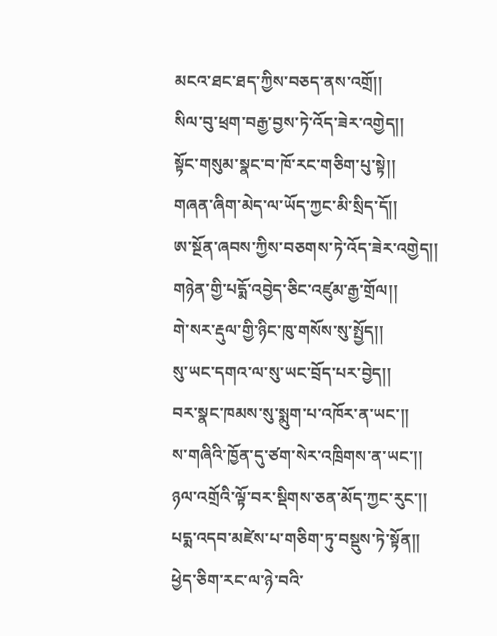མངའ་ཐང་ཐད་ཀྱིས་བཅད་ནས་འགྲོ།།
སིལ་བུ་ཕྲག་བརྒྱ་བྱས་ཏེ་འོད་ཟེར་འགྱེད།།
སྟོང་གསུམ་སྣང་བ་ཁོ་རང་གཅིག་པུ་སྟེ།།
གཞན་ཞིག་མེད་ལ་ཡོད་ཀྱང་མི་སྲིད་དོ།།
ཨ་སྔོན་ཞབས་ཀྱིས་བཅགས་ཏེ་འོད་ཟེར་འགྱེད།།
གཉེན་གྱི་པདྨོ་འབྱེད་ཅིང་འཛུམ་རྒྱ་གྲོལ།།
གེ་སར་རྡུལ་གྱི་ཉིང་ཁུ་གསོས་སུ་སྤྱོད།།
སུ་ཡང་དགའ་ལ་སུ་ཡང་བྲོད་པར་བྱེད།།
བར་སྣང་ཁམས་སུ་སྨུག་པ་འཁོར་ན་ཡང་།།
ས་གཞིའི་ཁྱོན་དུ་ཙག་སེར་འཁྲིགས་ན་ཡང་།།
ཉལ་འགྲོའི་ལྟོ་བར་སྡིགས་ཅན་མོད་ཀྱང་རུང་།།
པདྨ་འདབ་མཛེས་པ་གཅིག་ཏུ་བསྡུས་ཏེ་སྟོན།།
ཕྱེད་ཅིག་རང་ལ་ཉེ་བའི་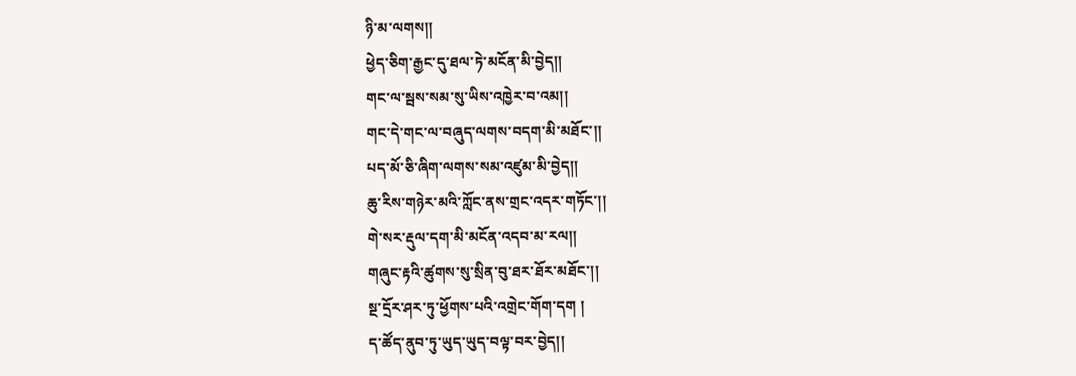ཉི་མ་ལགས།།
ཕྱེད་ཅིག་རྒྱང་དུ་ཐལ་ཏེ་མངོན་མི་བྱེད།།
གང་ལ་སྦས་སམ་སུ་ཡིས་འཁྱེར་བ་འམ།།
གང་དེ་གང་ལ་བཞུད་ལགས་བདག་མི་མཐོང་།།
པད་མོ་ཅི་ཞིག་ལགས་སམ་འཛུམ་མི་བྱེད།།
ཆུ་རིས་གཉེར་མའི་ཀློང་ནས་གྲང་འདར་གཏོང་།།
གེ་སར་རྡུལ་དག་མི་མངོན་འདབ་མ་རལ།།
གཞུང་རྟའི་ཚུགས་སུ་སྲིན་བུ་ཐར་ཐོར་མཐོང་།།
སྔ་དྲོར་ཤར་ཏུ་ཕྱོགས་པའི་འགྲེང་གོག་དག །
ད་ཚོད་ནུབ་ཏུ་ཡུད་ཡུད་བལྟ་བར་བྱེད།།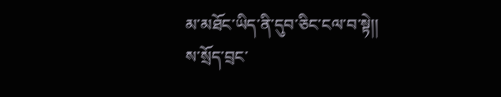མ་མཐོང་ཡིད་ནི་དུབ་ཅིང་ངལ་བ་སྟེ།།
ས་སྲོད་བྲང་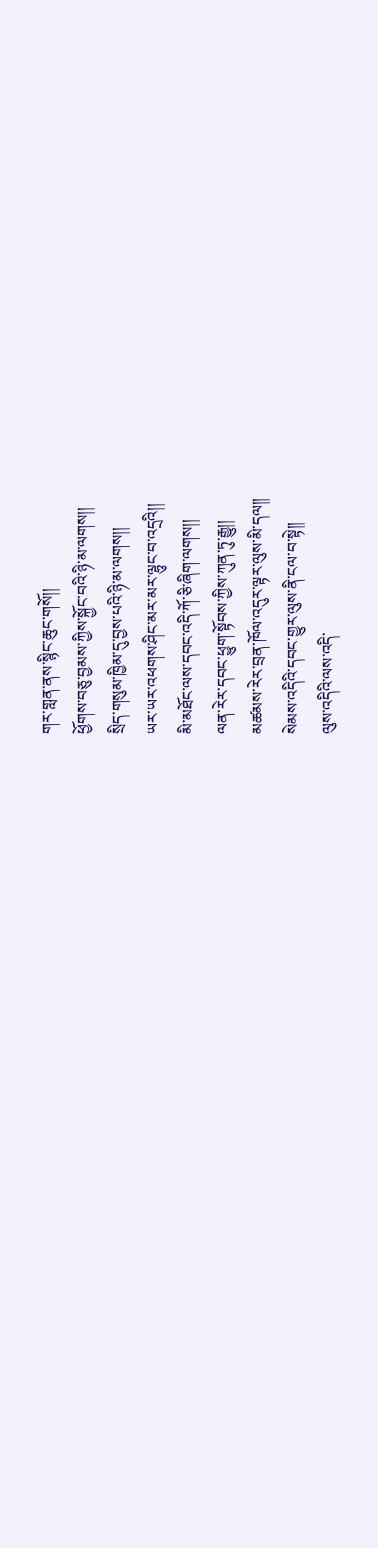གར་གླན་ནས་སྙིང་ཆུང་གསོ།།
ཕྱོགས་བཅུ་བྱམས་ཀྱིས་སྐྱོང་བའི་ཉི་མ་ལགས།།
སྲིད་གསུམ་ཁྱིམ་དུ་བྱས་པའི་ཉི་མ་ལགས།།
ཡར་ཡར་འཕགས་ཤིང་མར་མར་ལྷུང་བ་འདྲའི།།
མི་མཐོང་ལས་དབང་འདི་ཀོ་ཅི་ཞིག་ལགས།།
ལན་རེར་དབང་ཕྱུག་སྟོབས་ཀྱིས་ཀུན་ཏུ་རྒྱུ།།
མཚམས་རེར་བྲན་ཁོལ་འདུར་ལྟར་ལུས་མི་དལ།།
སེམས་འདིའི་དབང་གྱུར་ལུས་ནི་ངལ་བ་སྟེ།།
ལུས་འདིའི་ལས་འདི་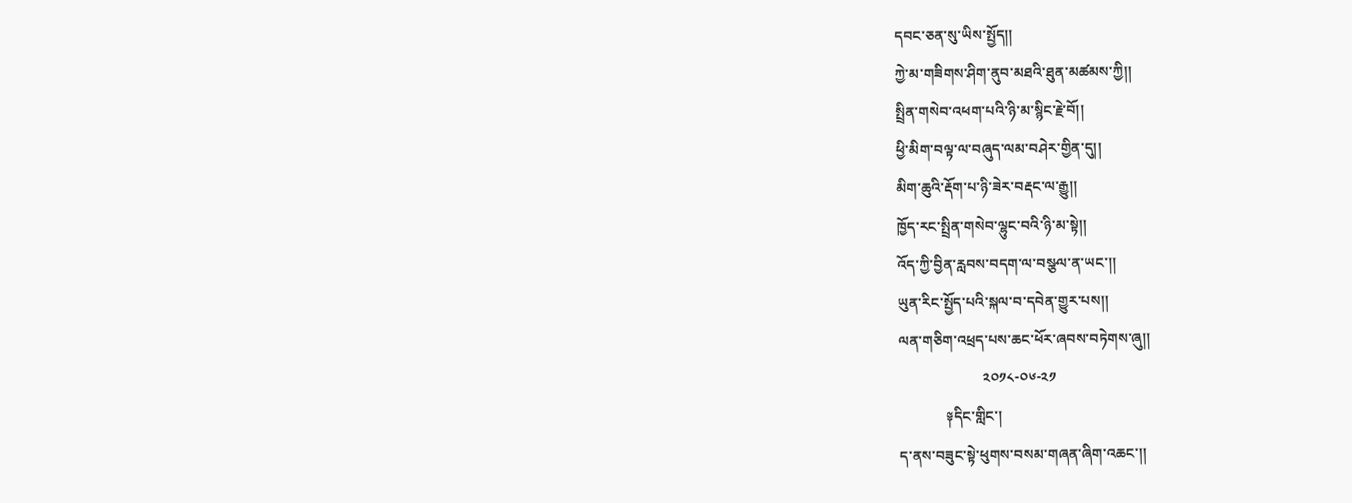དབང་ཅན་སུ་ཡིས་སྤྱོད།།
ཀྱེ་མ་གཟིགས་ཤིག་ནུབ་མཐའི་ཐུན་མཚམས་ཀྱི།།
སྤྲིན་གསེབ་འཕག་པའི་ཉི་མ་སྙིང་རྗེ་བོ།།
ཕྱི་མིག་བལྟ་ལ་བཞུད་ལམ་བཤེར་གྱིན་དུ།།
མིག་ཆུའི་རྡོག་པ་ཉི་ཟེར་བརྡང་ལ་རྒྱུ།།
ཁྱོད་རང་སྤྲིན་གསེབ་ལྷུང་བའི་ཉི་མ་སྟེ།།
འོད་ཀྱི་བྱིན་རླབས་བདག་ལ་བསྩལ་ན་ཡང་།།
ཡུན་རིང་སྤྱོད་པའི་སྐལ་བ་དབེན་གྱུར་པས།།
ལན་གཅིག་འཕྲད་པས་ཆང་ཕོར་ཞབས་བཏེགས་ཞུ།།
                       ༢༠༡༨-༠༦-༢༡
             ༈དིང་གླིང་།
ད་ནས་བཟུང་སྟེ་ཕུགས་བསམ་གཞན་ཞིག་འཆང་།།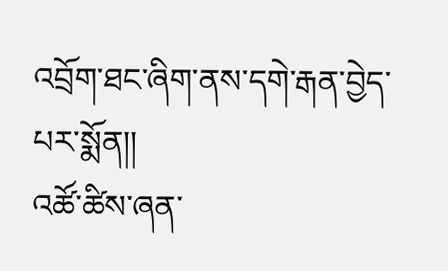འབྲོག་ཐང་ཞིག་ནས་དགེ་རྒན་བྱེད་པར་སྨོན།།
འཚོ་ཚིས་ཞན་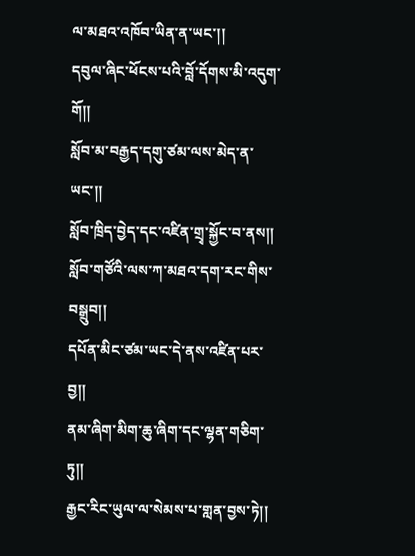ལ་མཐའ་འཁོབ་ཡིན་ན་ཡང་།།
དབུལ་ཞིང་ཕོངས་པའི་བློ་དོགས་མི་འདུག་གོ།།
སློབ་མ་བརྒྱད་དགུ་ཙམ་ལས་མེད་ན་ཡང་།།
སློབ་ཁྲིད་བྱེད་དང་འཛིན་གྲྭ་སྐྱོང་བ་ནས།།
སློབ་གཙོའི་ལས་ཀ་མཐའ་དག་རང་གིས་བསྒྲུབ།།
དཔོན་མིང་ཙམ་ཡང་དེ་ནས་འཛིན་པར་བྱ།།
ནམ་ཞིག་མིག་ཆུ་ཞིག་དང་ལྷན་གཅིག་ཏུ།།
རྒྱང་རིང་ཡུལ་ལ་སེམས་པ་གླན་བྱས་ཏེ།།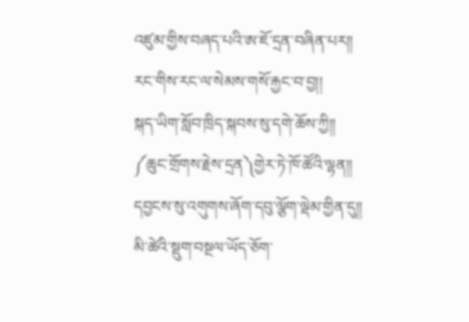འཛུམ་གྱིས་བཞད་པའི་ཨ་ཇོ་དྲན་བཞིན་པར།།
རང་གིས་རང་ལ་སེམས་གསོ་རྐྱང་བ་བྱ།།
སྐད་ཡིག་སློབ་ཁྲིད་སྐབས་སུ་དགེ་ཆོས་ཀྱི།།
༼ཆུང་གྲོགས་རྗེས་དྲན༽གྱེར་ཏེ་ཁོ་ཚོའི་ལྷན།།
དབྱངས་སུ་འགུགས་ཞོག་དབུ་ལྕོག་ལྡེམ་གྱིན་དུ།།
མི་ཚེའི་སྡུག་བསྔལ་ཡོད་ཅོག་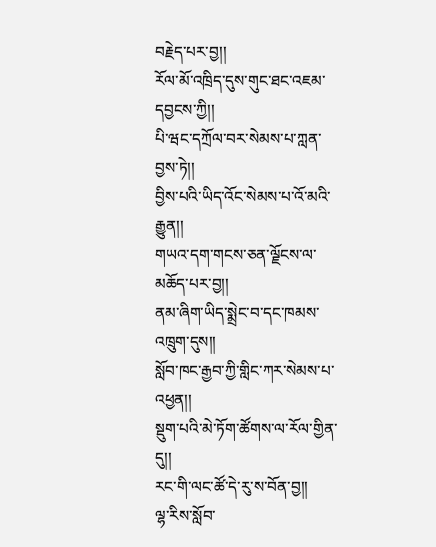བརྗེད་པར་བྱ།།
རོལ་མོ་འཁྲིད་དུས་གུང་ཐང་འཇམ་དབྱངས་ཀྱི།།
པི་ཝང་དཀྲོལ་བར་སེམས་པ་ཀླན་བྱས་ཏེ།།
བྱིས་པའི་ཡིད་འོང་སེམས་པ་འོ་མའི་རྒྱུན།།
གཡའ་དག་གངས་ཅན་ལྗོངས་ལ་མཆོད་པར་བྱ།།
ནམ་ཞིག་ཡིད་སྨྲེང་བ་དང་ཁམས་འཁྲུག་དུས།།
སློབ་ཁང་རྒྱབ་ཀྱི་གླིང་ཀར་སེམས་པ་འཕྱན།།
སྡུག་པའི་མེ་ཏོག་ཚོགས་ལ་རོལ་གྱིན་དུ།།
རང་གི་ལང་ཚོ་དེ་རུ་ས་བོན་བྱ།།
ལྷ་རིས་སློབ་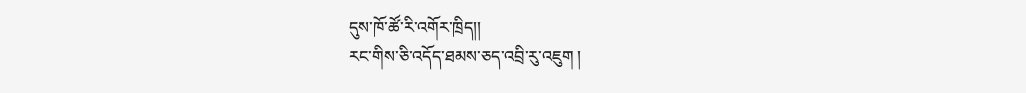དུས་ཁོ་ཚོ་རི་འགོར་ཁྲིད།།
རང་གིས་ཅི་འདོད་ཐམས་ཅད་འབྲི་རུ་འཇུག །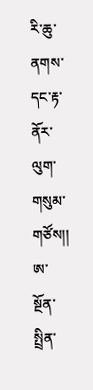རི་ཆུ་ནགས་དང་རྟ་ནོར་ལུག་གསུམ་གཙོས།།
ཨ་སྔོན་སྤྲིན་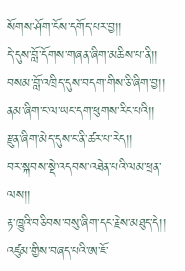སོགས་ཤོག་ངོས་དགོད་པར་བྱ།།
དེ་དུས་བློ་དོགས་གཞན་ཞིག་མཆིས་པ་ནི།།
བསམ་བློ་འཁྲིད་དུས་བདག་གིས་ཅི་ཞིག་བྱ།།
ནམ་ཞིག་ང་ལ་ཡང་དག་ཕུགས་རིང་པའི།།
རྫུན་ཞིག་མེད་དུས་ང་ནི་ཚར་པ་རེད།།
བར་སྐབས་སྡེ་འདབས་འཐེན་པའི་ལམ་ཕྲན་ལས།།
རྟ་ཁྱུའི་བཅིབས་བསུ་ཞིག་དང་རྗེས་མཐུད་དེ།།
འཛུམ་གྱིས་བཞད་པའི་ཨ་ཇོ་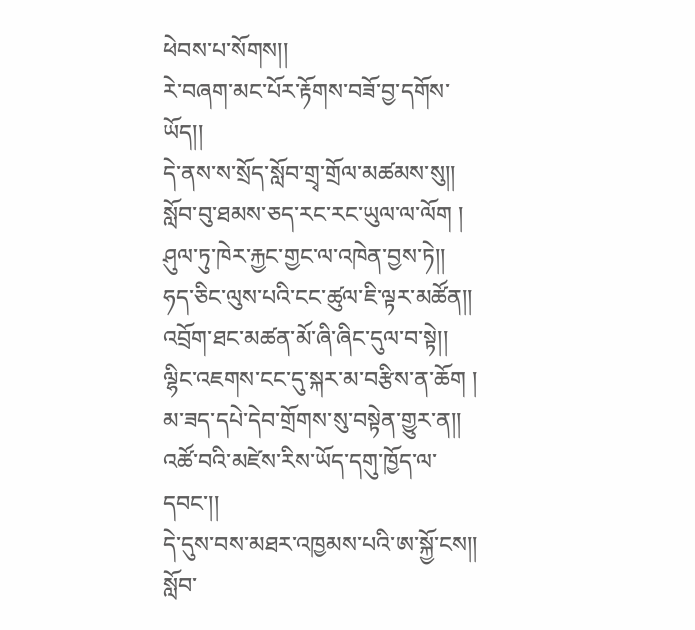ཕེབས་པ་སོགས།།
རེ་བཞག་མང་པོར་རྟོགས་བཟོ་བྱ་དགོས་ཡོད།།
དེ་ནས་ས་སྲོད་སློབ་གྲྭ་གྲོལ་མཚམས་སུ།།
སློབ་བུ་ཐམས་ཅད་རང་རང་ཡུལ་ལ་ལོག །
ཤུལ་ཏུ་ཁེར་རྐྱང་གྱང་ལ་འཁེན་བྱས་ཏེ།།
ཧད་ཅིང་ལུས་པའི་ངང་ཚུལ་ཇི་ལྟར་མཚོན།།
འབྲོག་ཐང་མཚན་མོ་ཞི་ཞིང་དུལ་བ་སྟེ།།
ལྷིང་འཇགས་ངང་དུ་སྐར་མ་བརྩིས་ན་ཆོག །
མ་ཟད་དཔེ་དེབ་གྲོགས་སུ་བསྟེན་གྱུར་ན།།
འཚོ་བའི་མཛེས་རིས་ཡོད་དགུ་ཁྱོད་ལ་དབང་།།
དེ་དུས་བས་མཐར་འཁྱམས་པའི་ཨ་སྐྱོ་ངས།།
སློབ་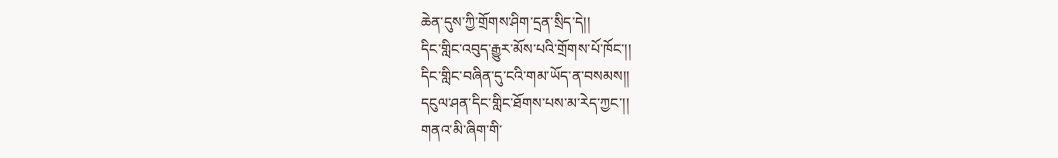ཆེན་དུས་ཀྱི་གྲོགས་ཤིག་དྲན་སྲིད་དེ།།
དིང་གླིང་འབུད་རྒྱུར་མོས་པའི་གྲོགས་པོ་ཁོང་།།
དིང་གླིང་བཞིན་དུ་ངའི་གམ་ཡོད་ན་བསམས།།
དངུལ་ཤན་དིང་གླིང་ཐོགས་པས་མ་རེད་ཀྱང་།།
གནའ་མི་ཞིག་གི་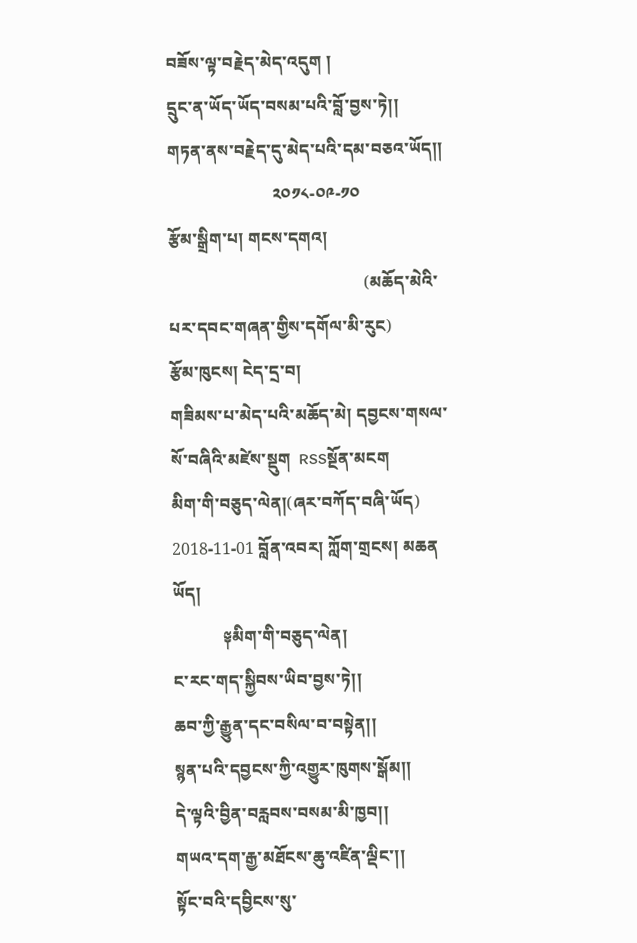བཟོས་ལྟ་བརྗེད་མེད་འདུག །
དྲུང་ན་ཡོད་ཡོད་བསམ་པའི་བློ་བྱས་ཏེ།།
གཏན་ནས་བརྗེད་དུ་མེད་པའི་དམ་བཅའ་ཡོད།།
                         ༢༠༡༨-༠༩-༡༠
རྩོམ་སྒྲིག་པ། གངས་དགའ།
                                               (མཆོད་མེའི་པར་དབང་གཞན་གྱིས་དགོལ་མི་རུང)
རྩོམ་ཁུངས། ངེད་དྲ་བ།
གཟིམས་པ་མེད་པའི་མཆོད་མེ། དབྱངས་གསལ་སོ་བཞིའི་མཛེས་སྡུག  RSSསྔོན་མངག
མིག་གི་བཅུད་ལེན།(ཞར་བཀོད་བཞི་ཡོད)
2018-11-01 བློན་འབར། ཀློག་གྲངས། མཆན ཡོད།
            ༈མིག་གི་བཅུད་ལེན།
ང་རང་གད་སྐྱིབས་ཡིབ་བྱས་ཏེ།།
ཆབ་ཀྱི་རྒྱུན་དང་བསིལ་བ་བསྟེན།།
སྙན་པའི་དབྱངས་ཀྱི་འགྱུར་ཁུགས་སྒོམ།།
དེ་ལྟའི་བྱིན་བརླབས་བསམ་མི་ཁྱབ།།
གཡའ་དག་རྒྱ་མཐོངས་ཆུ་འཛིན་ལྡིང་།།
སྟོང་བའི་དབྱིངས་སུ་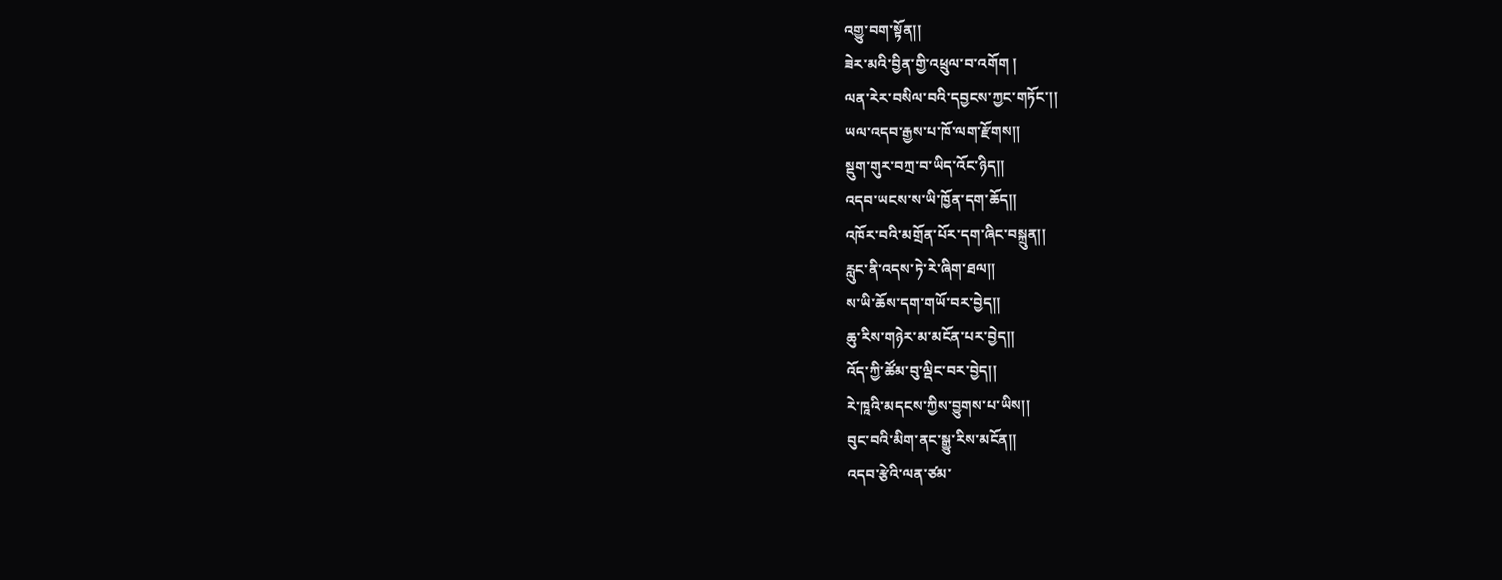འགྱུ་བག་སྟོན།།
ཟེར་མའི་བྱིན་གྱི་འཕྲུལ་བ་འགོག །
ལན་རེར་བསིལ་བའི་དབྱངས་ཀྱང་གཏོང་།།
ཡལ་འདབ་རྒྱས་པ་ཁོ་ལག་རྫོགས།།
སྡུག་གུར་བཀྲ་བ་ཡིད་འོང་ཉིད།།
འདབ་ཡངས་ས་ཡི་ཁྱོན་དག་ཆོད།།
འཁོར་བའི་མགྲོན་པོར་དག་ཞིང་བསྐྲུན།།
རླུང་ནི་འདས་ཏེ་རེ་ཞིག་ཐལ།།
ས་ཡི་ཆོས་དག་གཡོ་བར་བྱེད།།
ཆུ་རིས་གཉེར་མ་མངོན་པར་བྱེད།།
འོད་ཀྱི་ཚོམ་བུ་ལྡིང་བར་བྱེད།།
རེ་ཁཱའི་མདངས་ཀྱིས་བྱུགས་པ་ཡིས།།
བུང་བའི་མིག་ནང་སྒྱུ་རིས་མངོན།།
འདབ་རྩེའི་ལན་ཙམ་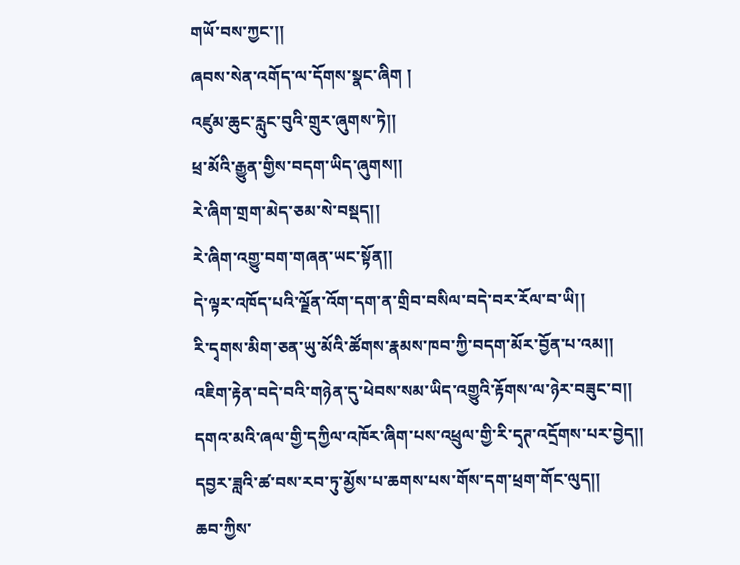གཡོ་བས་ཀྱང་།།
ཞབས་སེན་འགོད་ལ་དོགས་སྣང་ཞིག །
འཛུམ་ཆུང་རླུང་བུའི་གྲུར་ཞུགས་ཏེ།།
ཕྲ་མོའི་རྒྱུན་གྱིས་བདག་ཡིད་ཞུགས།།
རེ་ཞིག་གྲག་མེད་ཅམ་སེ་བསྡད།།
རེ་ཞིག་འགྱུ་བག་གཞན་ཡང་སྟོན།།
དེ་ལྟར་འཁོད་པའི་ལྗོན་འོག་དག་ན་གྲིབ་བསིལ་བདེ་བར་རོལ་བ་ཡི།།
རི་དྭགས་མིག་ཅན་ཡུ་མོའི་ཚོགས་རྣམས་ཁབ་ཀྱི་བདག་མོར་བྱོན་པ་འམ།།
འཇིག་རྟེན་བདེ་བའི་གཉེན་དུ་ཕེབས་སམ་ཡིད་འགྱུའི་རྟོགས་ལ་ཉེར་བཟུང་བ།།
དགའ་མའི་ཞལ་གྱི་དཀྱིལ་འཁོར་ཞིག་པས་འཕྲུལ་གྱི་རི་དྭཊ་འདྲོགས་པར་བྱེད།།
དབྱར་ཟླའི་ཚ་བས་རབ་ཏུ་མྱོས་པ་ཆགས་པས་གོས་དག་ཕྲག་གོང་ལུད།།
ཆབ་ཀྱིས་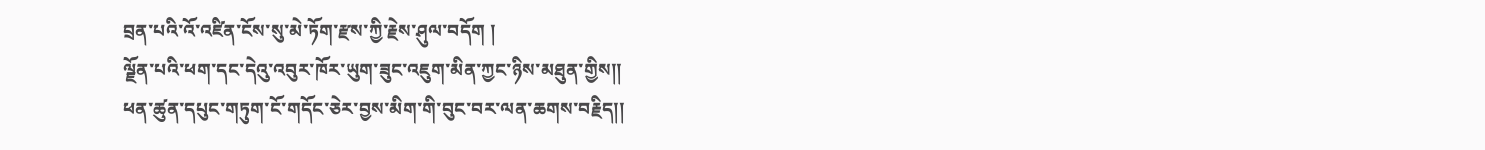བྲན་པའི་འོ་འཛིན་ངོས་སུ་མེ་ཏོག་རྫས་ཀྱི་རྗེས་ཤུལ་བདོག །
ལྗོན་པའི་ཕག་དང་དེའུ་འབུར་ཁོར་ཡུག་ཟུང་འཇུག་མིན་ཀྱང་ཉིས་མཐུན་གྱིས།།
ཕན་ཚུན་དཔུང་གཏུག་ངོ་གདོང་ཅེར་བྱས་མིག་གི་བུང་བར་ལན་ཆགས་བརྗིད།།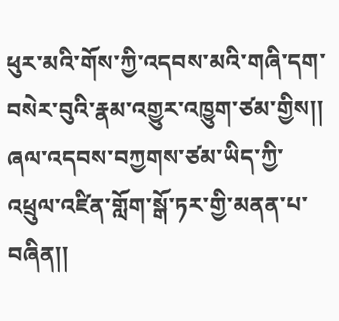ཕུར་མའི་གོས་ཀྱི་འདབས་མའི་གཞི་དག་བསེར་བུའི་རྣམ་འགྱུར་འཁྱུག་ཙམ་གྱིས།།
ཞལ་འདབས་བཀྱགས་ཙམ་ཡིད་ཀྱི་འཕྲུལ་འཛིན་གློག་སྒོ་ཏར་གྱི་མནན་པ་བཞིན།།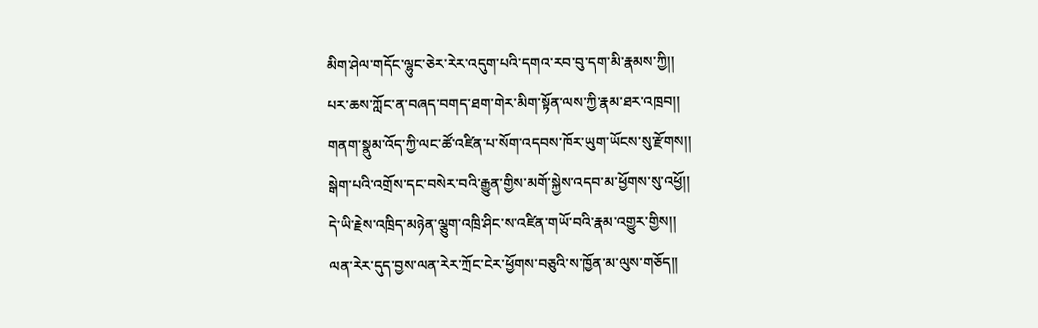མིག་ཤེལ་གདོང་ལྷུང་ཅེར་རེར་འདུག་པའི་དགའ་རབ་བུ་དག་མི་རྣམས་ཀྱི།།
པར་ཆས་ཀློང་ན་བཞད་བགད་ཐག་གེར་མིག་སྟོན་ལས་ཀྱི་རྣམ་ཐར་འཁྲབ།།
གནག་སྣུམ་འོད་ཀྱི་ལང་ཚོ་འཛིན་པ་སོག་འདབས་ཁོར་ཡུག་ཡོངས་སུ་རྫོགས།།
སྒེག་པའི་འགྲོས་དང་བསེར་བའི་རྒྱུན་གྱིས་མགོ་སྐྱེས་འདབ་མ་ཕྱོགས་སུ་འཕྱོ།།
དེ་ཡི་རྗེས་འཁྲིད་མཉེན་ལྕུག་འཁྲི་ཤིང་ས་འཛིན་གཡོ་བའི་རྣམ་འགྱུར་གྱིས།།
ལན་རེར་དུད་བྱས་ལན་རེར་ཀྲོང་ངེར་ཕྱོགས་བཅུའི་ས་ཁྱོན་མ་ལུས་གཅོད།།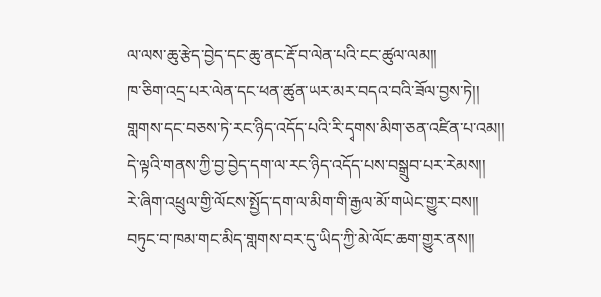ལ་ལས་ཆུ་རྩེད་བྱེད་དང་ཆུ་ནང་རྡོ་བ་ལེན་པའི་ངང་ཚུལ་ལམ།།
ཁ་ཅིག་འདྲ་པར་ལེན་དང་ཕན་ཚུན་ཡར་མར་བདའ་བའི་ཟོལ་བྱས་ཏེ།།
གླགས་དང་བཅས་ཏེ་རང་ཉིད་འདོད་པའི་རི་དྭགས་མིག་ཅན་འཛིན་པ་འམ།།
དེ་ལྟའི་གནས་ཀྱི་བྱ་བྱེད་དག་ལ་རང་ཉིད་འདོད་པས་བསྒྲུབ་པར་རེམས།།
རེ་ཞིག་འཕྲུལ་གྱི་ལོངས་སྤྱོད་དག་ལ་མིག་གི་རྒྱལ་མོ་གཡེང་གྱུར་བས།།
བཏུང་བ་ཁམ་གང་མིད་གླགས་བར་དུ་ཡིད་ཀྱི་མེ་ལོང་ཆག་གྱུར་ནས།།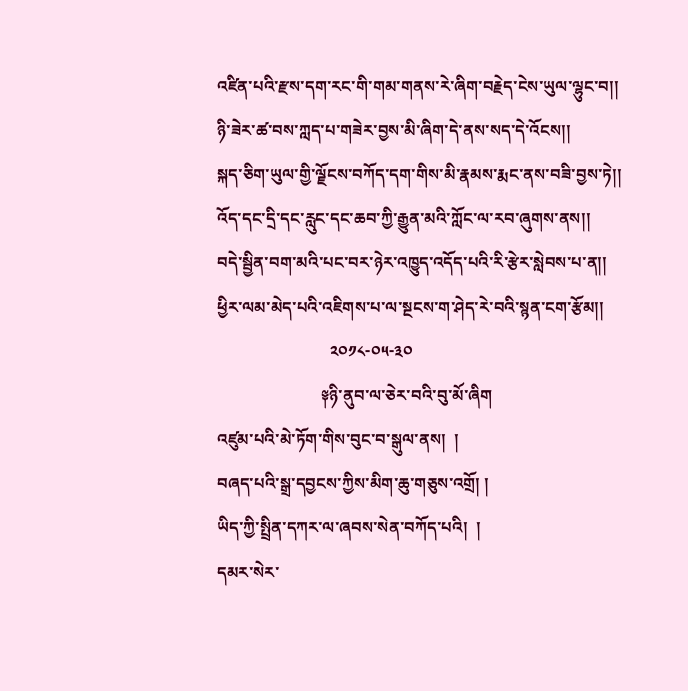འཛིན་པའི་རྫས་དག་རང་གི་གམ་གནས་རེ་ཞིག་བརྗེད་ངེས་ཡུལ་ལྷུང་བ།།
ཉི་ཟེར་ཚ་བས་ཀླད་པ་གཟེར་བྱས་མི་ཞིག་དེ་ནས་སད་དེ་འོངས།།
སྐད་ཅིག་ཡུལ་གྱི་ལྗོངས་བཀོད་དག་གིས་མི་རྣམས་རྨང་ནས་བཟི་བྱས་ཏེ།།
འོད་དང་དྲི་དང་རླུང་དང་ཆབ་ཀྱི་རྒྱུན་མའི་ཀློང་ལ་རབ་ཞུགས་ནས།།
བདེ་སྦྱིན་བག་མའི་པང་བར་ཉེར་འཁྱུད་འདོད་པའི་རི་རྩེར་སླེབས་པ་ན།།
ཕྱིར་ལམ་མེད་པའི་འཇིགས་པ་ལ་སྔངས་ག་ཤེད་རེ་བའི་སྙན་ངག་རྩོམ།།
                           ༢༠༡༨-༠༥-༣༠
                         ༈ཉི་ནུབ་ལ་ཅེར་བའི་བུ་མོ་ཞིག
འཛུམ་པའི་མེ་ཏོག་གིས་བུང་བ་སྒུལ་ནས།  །
བཞད་པའི་སྒྲ་དབྱངས་ཀྱིས་མིག་ཆུ་གཅུས་འགྲོ། །
ཡིད་ཀྱི་སྤྲིན་དཀར་ལ་ཞབས་སེན་བཀོད་པའི།  །
དམར་སེར་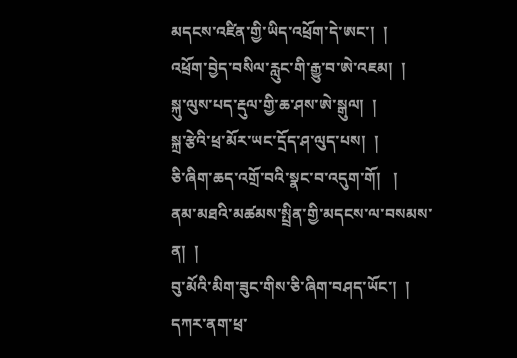མདངས་འཛིན་གྱི་ཡིད་འཕྲོག་དེ་ཨང་།  །
འཕྲོག་བྱེད་བསིལ་རླུང་གི་རྒྱུ་བ་ཨེ་འཇམ།  །
སྐུ་ལུས་པད་རྡུལ་གྱི་ཆ་ཤས་ཨེ་སྒུལ།  །
སྐྲ་རྩེའི་ཕྲ་མོར་ཡང་དྲོད་ཤ་ལུད་པས།  །
ཅི་ཞིག་ཆད་འགྲོ་བའི་སྣང་བ་འདུག་གོ།   །
ནམ་མཐའི་མཚམས་སྤྲིན་གྱི་མདངས་ལ་བསམས་ན།  །
བུ་མོའི་མིག་ཟུང་གིས་ཅི་ཞིག་བཤད་ཡོང་།  །
དཀར་ནག་ཕྲ་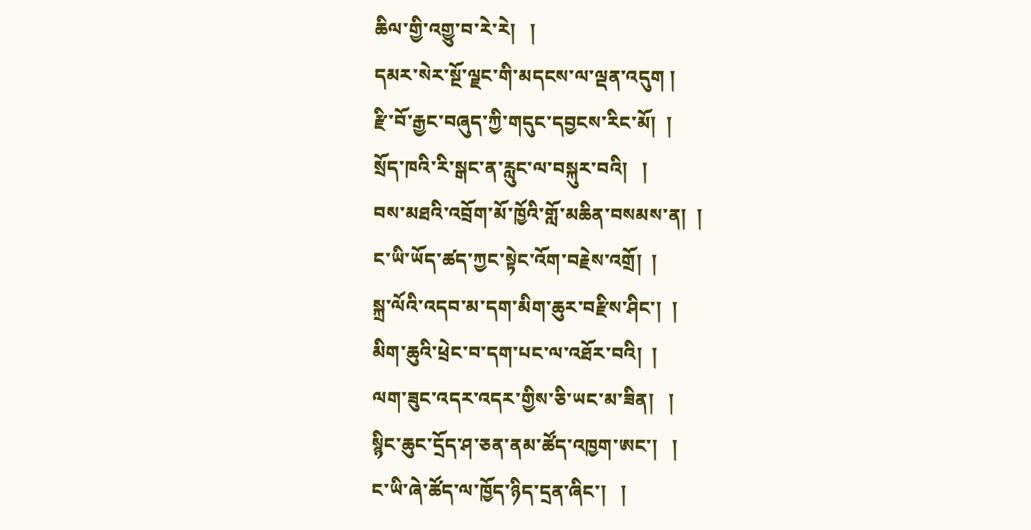ཆིལ་གྱི་འགྱུ་བ་རེ་རེ།   །
དམར་སེར་སྔོ་ལྗང་གི་མདངས་ལ་ལྡན་འདུག །
རྫི་བོ་རྒྱང་བཞུད་ཀྱི་གདུང་དབྱངས་རིང་མོ།  །
སྲོད་ཁའི་རི་སྒང་ན་རླུང་ལ་བསྐུར་བའི།   །
བས་མཐའི་འབྲོག་མོ་ཁྱོའི་གློ་མཆིན་བསམས་ན།  །
ང་ཡི་ཡོད་ཚད་ཀྱང་སྟེང་འོག་བརྗེས་འགྲོ།  །
སྐྲ་ལོའི་འདབ་མ་དག་མིག་ཆུར་བརྫིས་ཤིང་།  །
མིག་ཆུའི་ཕྲེང་བ་དག་པང་ལ་འཐོར་བའི།  །
ལག་ཟུང་འདར་འདར་གྱིས་ཅི་ཡང་མ་ཟིན།   །
སྙིང་ཆུང་དྲོད་ཤ་ཅན་ནམ་ཚོད་འཁྱག་ཨང་།   །
ང་ཡི་ཞེ་ཚོད་ལ་ཁྱོད་ཉིད་དྲན་ཞིང་།   །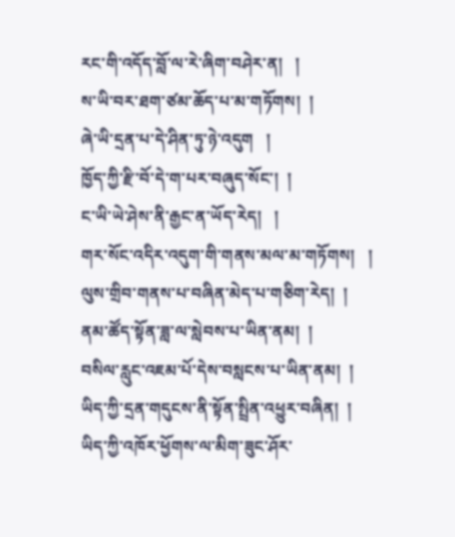རང་གི་འདོད་བློ་ལ་རེ་ཞིག་བཤེར་ན།   །
ས་ཡི་བར་ཐག་ཙམ་ཆོད་པ་མ་གཏོགས།  །
ཞེ་ཡི་དྲན་པ་དེ་ཤིན་ཏུ་ཉེ་འདུག   །
ཁྱོད་ཀྱི་རྫི་བོ་དེ་ག་པར་བཞུད་སོང་།  །
ང་ཡི་ཡེ་ཤེས་ནི་རྒྱང་ན་ཡོད་རེད།   །
གར་སོང་འདིར་འདུག་གི་གནས་མལ་མ་གཏོགས།   །
ལུས་གྲིབ་གནས་པ་བཞིན་མེད་པ་གཅིག་རེད།  །
ནམ་ཚོད་སྟོན་ཟླ་ལ་སླེབས་པ་ཡིན་ནམ།  །
བསིལ་རླུང་འཇམ་པོ་དེས་བསླངས་པ་ཡིན་ནམ།  །
ཡིད་ཀྱི་དྲན་གདུངས་ནི་སྟོན་སྤྲིན་འཕྱུར་བཞིན།  །
ཡིད་ཀྱི་འཁོར་ཕྱོགས་ལ་མིག་ཟུང་ཤོར་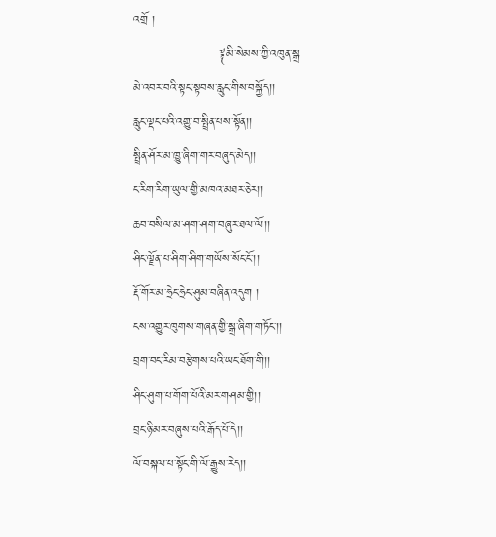འགྲོ །
                     ༈མི་སེམས་ཀྱི་འཁུན་སྒྲ
མེ་འབར་བའི་སྟང་སྟབས་རླུང་གིས་བསྐྱོད།།
རླུང་ལྡང་པའི་འགྱུ་བ་སྤྲིན་པས་སྟོན།།
སྤྲིན་ཤོར་མ་ཁྱུ་ཞིག་གར་བཞུད་མེད།།
ང་རིག་རིག་ཡུལ་གྱི་མཁའ་མཐར་ཅེར།།
ཆབ་བསིལ་མ་ཤག་ཤག་བཞུར་ཐལ་ལོ།།
ཤིང་ལྗོན་པ་ཤིག་ཤིག་གཡོས་སོང་ངོ་།།
རྡོ་གོར་མ་ཧྲེང་ཧྲེང་ཤུམ་བཞིན་འདུག །
ངས་འགྱུར་ཁུགས་གཞན་གྱི་སྒྲ་ཞིག་གཏོང་།།
བྲག་བང་རིམ་བརྩེགས་པའི་ཡང་ཐོག་གི།།
ཤིང་ཤུག་པ་གོག་པོའི་མར་གཤམ་གྱི།།
བྲང་ཉི་མར་བཞུས་པའི་རྒོད་པོ་དེ།།
ལོ་བསྐལ་པ་སྟོང་གི་ལོ་རྒྱུས་རེད།།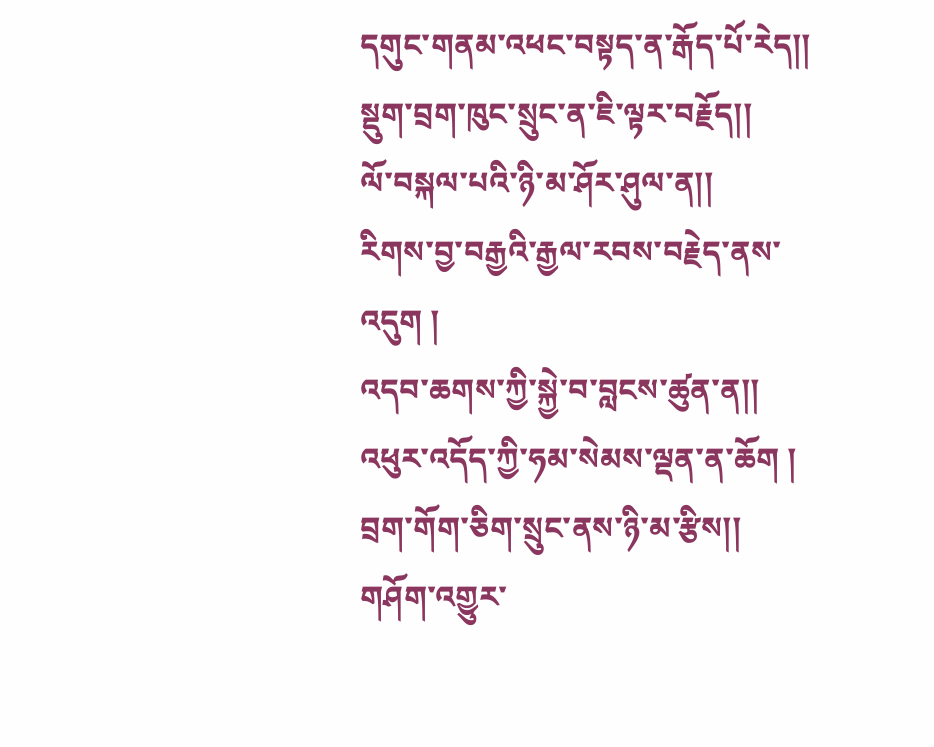དགུང་གནམ་འཕང་བསྟད་ན་རྒོད་པོ་རེད།།
སྡུག་བྲག་ཁུང་སྲུང་ན་ཇི་ལྟར་བརྗོད།།
ལོ་བསྐལ་པའི་ཉི་མ་ཤོར་ཤུལ་ན།།
རིགས་བྱ་བརྒྱའི་རྒྱལ་རབས་བརྗེད་ནས་འདུག །
འདབ་ཆགས་ཀྱི་སྐྱེ་བ་བླངས་ཚུན་ན།།
འཕུར་འདོད་ཀྱི་ཧམ་སེམས་ལྡན་ན་ཆོག །
བྲག་གོག་ཅིག་སྲུང་ནས་ཉི་མ་རྩིས།།
གཤོག་འགྱུར་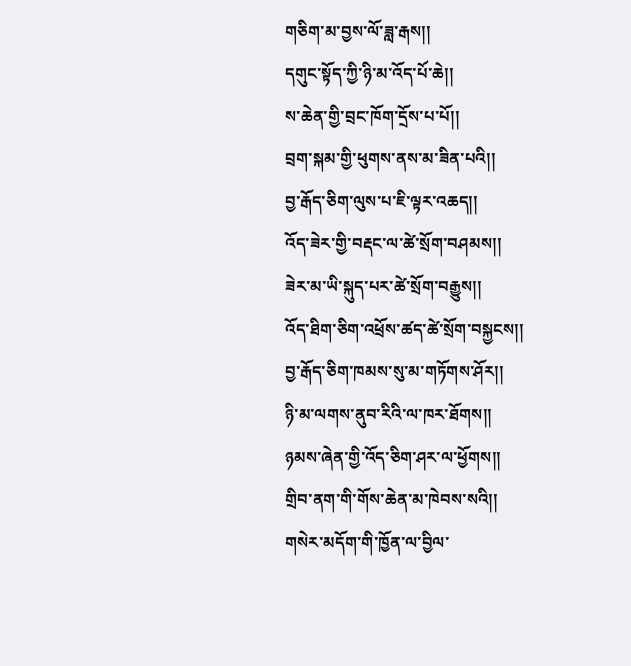གཅིག་མ་བྱས་ལོ་ཟླ་རྒས།།
དགུང་སྟོད་ཀྱི་ཉི་མ་འོད་པོ་ཆེ།།
ས་ཆེན་གྱི་བྲང་ཁོག་དྲོས་པ་པོ།།
བྲག་སྐམ་གྱི་ཕུགས་ནས་མ་ཟིན་པའི།།
བྱ་རྒོད་ཅིག་ལུས་པ་ཇི་ལྟར་འཆད།།
འོད་ཟེར་གྱི་བརྡང་ལ་ཚེ་སྲོག་བཤམས།།
ཟེར་མ་ཡི་སྐུད་པར་ཚེ་སྲོག་བརྒྱུས།།
འོད་ཐིག་ཅིག་འཕྲོས་ཚད་ཚེ་སྲོག་བསྐྱངས།།
བྱ་རྒོད་ཅིག་ཁམས་སུ་མ་གཏོགས་ཤོར།།
ཉི་མ་ལགས་ནུབ་རིའི་ལ་ཁར་ཐོགས།།
ཉམས་ཞེན་གྱི་འོད་ཅིག་ཤར་ལ་ཕྱོགས།།
གྲིབ་ནག་གི་གོས་ཆེན་མ་ཁེབས་སའི།།
གསེར་མདོག་གི་ཁྱོན་ལ་བྱིལ་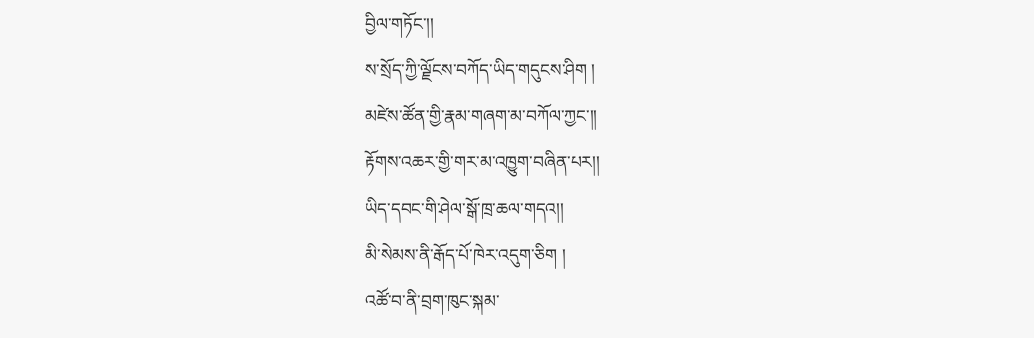བྱིལ་གཏོང་།།
ས་སྲོད་ཀྱི་ལྗོངས་བཀོད་ཡིད་གདུངས་ཤིག །
མཛེས་ཚོན་གྱི་རྣམ་གཞག་མ་བཀོལ་ཀྱང་།།
རྟོགས་འཆར་གྱི་གར་མ་འཁྱུག་བཞིན་པར།།
ཡིད་དབང་གི་ཤེལ་སྒོ་ཁྲ་ཆལ་གདའ།།
མི་སེམས་ནི་རྒོད་པོ་ཁེར་འདུག་ཅིག །
འཚོ་བ་ནི་བྲག་ཁུང་སྐམ་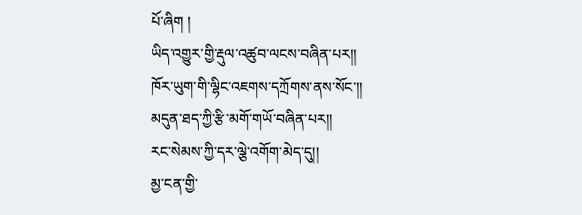པོ་ཞིག །
ཡིད་འགྱུར་གྱི་རྡུལ་འཚུབ་ལངས་བཞིན་པར།།
ཁོར་ཡུག་གི་ལྷིང་འཇགས་དཀྲོགས་ནས་སོང་།།
མདུན་ཐད་ཀྱི་རྩི་མགོ་གཡོ་བཞིན་པར།།
རང་སེམས་ཀྱི་དར་ལྕེ་འགོག་མེད་དུ།།
མྱ་ངན་གྱི་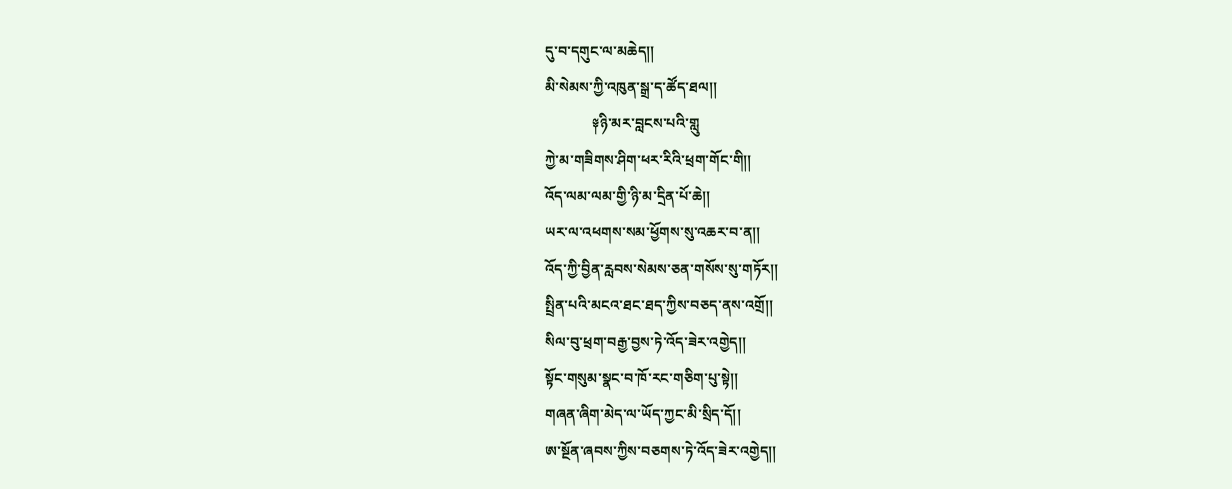དུ་བ་དགུང་ལ་མཆེད།།
མི་སེམས་ཀྱི་འཁུན་སྒྲ་ད་ཚོད་ཐལ།།
             ༈ཉི་མར་བླངས་པའི་གླུ
ཀྱེ་མ་གཟིགས་ཤིག་ཕར་རིའི་ཕྲག་གོང་གི།།
འོད་ལམ་ལམ་གྱི་ཉི་མ་དྲིན་པོ་ཆེ།།
ཡར་ལ་འཕགས་སམ་ཕྱོགས་སུ་འཆར་བ་ན།།
འོད་ཀྱི་བྱིན་རླབས་སེམས་ཅན་གསོས་སུ་གཏོར།།
སྤྲིན་པའི་མངའ་ཐང་ཐད་ཀྱིས་བཅད་ནས་འགྲོ།།
སིལ་བུ་ཕྲག་བརྒྱ་བྱས་ཏེ་འོད་ཟེར་འགྱེད།།
སྟོང་གསུམ་སྣང་བ་ཁོ་རང་གཅིག་པུ་སྟེ།།
གཞན་ཞིག་མེད་ལ་ཡོད་ཀྱང་མི་སྲིད་དོ།།
ཨ་སྔོན་ཞབས་ཀྱིས་བཅགས་ཏེ་འོད་ཟེར་འགྱེད།།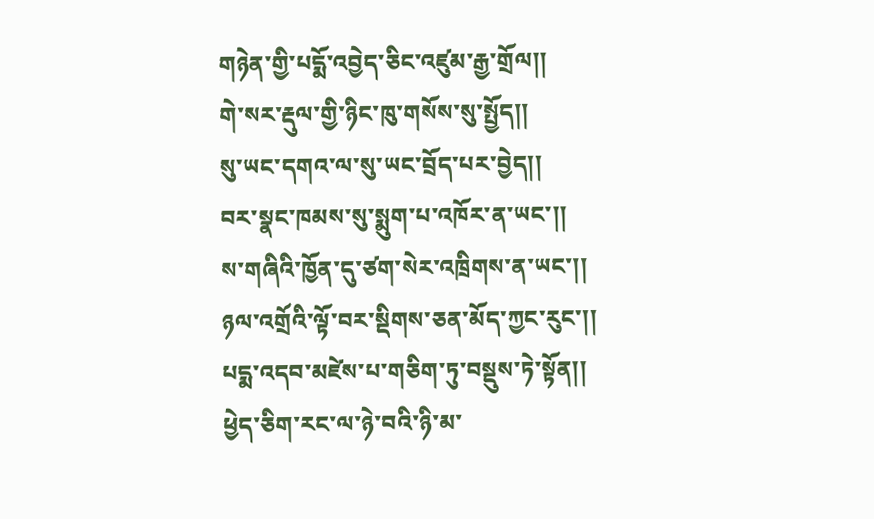གཉེན་གྱི་པདྨོ་འབྱེད་ཅིང་འཛུམ་རྒྱ་གྲོལ།།
གེ་སར་རྡུལ་གྱི་ཉིང་ཁུ་གསོས་སུ་སྤྱོད།།
སུ་ཡང་དགའ་ལ་སུ་ཡང་བྲོད་པར་བྱེད།།
བར་སྣང་ཁམས་སུ་སྨུག་པ་འཁོར་ན་ཡང་།།
ས་གཞིའི་ཁྱོན་དུ་ཙག་སེར་འཁྲིགས་ན་ཡང་།།
ཉལ་འགྲོའི་ལྟོ་བར་སྡིགས་ཅན་མོད་ཀྱང་རུང་།།
པདྨ་འདབ་མཛེས་པ་གཅིག་ཏུ་བསྡུས་ཏེ་སྟོན།།
ཕྱེད་ཅིག་རང་ལ་ཉེ་བའི་ཉི་མ་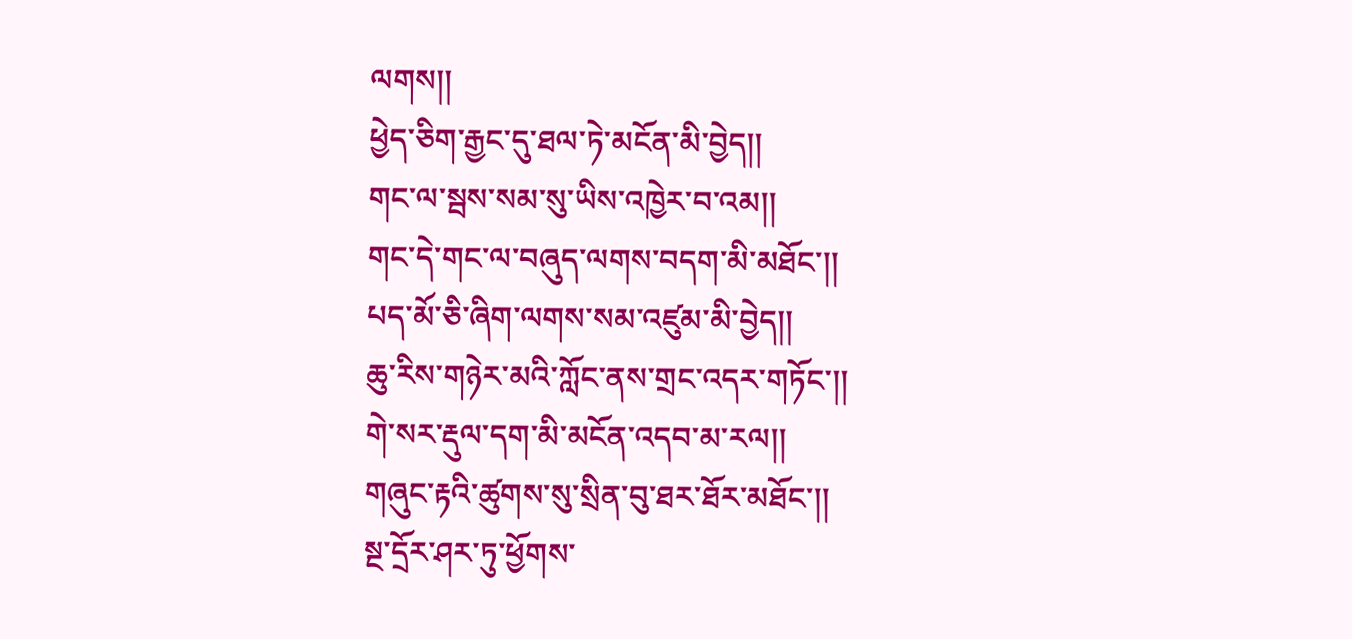ལགས།།
ཕྱེད་ཅིག་རྒྱང་དུ་ཐལ་ཏེ་མངོན་མི་བྱེད།།
གང་ལ་སྦས་སམ་སུ་ཡིས་འཁྱེར་བ་འམ།།
གང་དེ་གང་ལ་བཞུད་ལགས་བདག་མི་མཐོང་།།
པད་མོ་ཅི་ཞིག་ལགས་སམ་འཛུམ་མི་བྱེད།།
ཆུ་རིས་གཉེར་མའི་ཀློང་ནས་གྲང་འདར་གཏོང་།།
གེ་སར་རྡུལ་དག་མི་མངོན་འདབ་མ་རལ།།
གཞུང་རྟའི་ཚུགས་སུ་སྲིན་བུ་ཐར་ཐོར་མཐོང་།།
སྔ་དྲོར་ཤར་ཏུ་ཕྱོགས་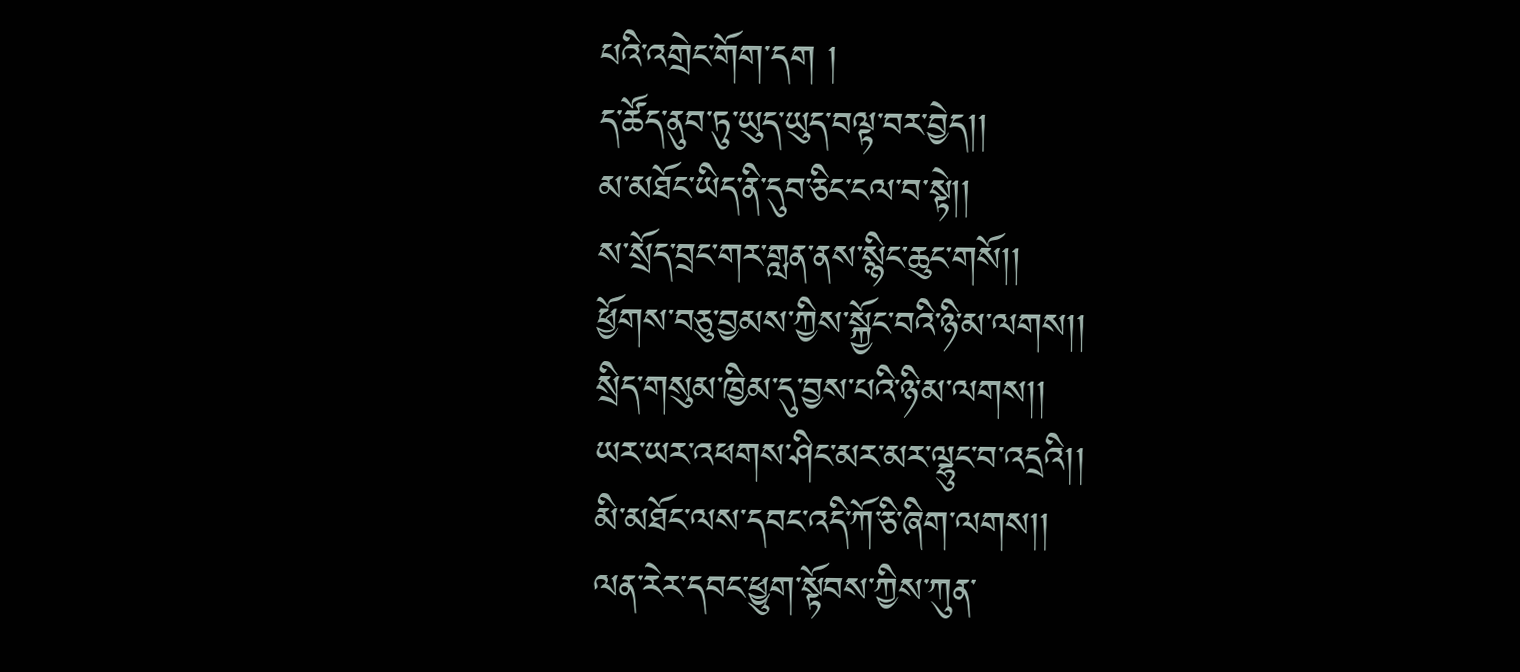པའི་འགྲེང་གོག་དག །
ད་ཚོད་ནུབ་ཏུ་ཡུད་ཡུད་བལྟ་བར་བྱེད།།
མ་མཐོང་ཡིད་ནི་དུབ་ཅིང་ངལ་བ་སྟེ།།
ས་སྲོད་བྲང་གར་གླན་ནས་སྙིང་ཆུང་གསོ།།
ཕྱོགས་བཅུ་བྱམས་ཀྱིས་སྐྱོང་བའི་ཉི་མ་ལགས།།
སྲིད་གསུམ་ཁྱིམ་དུ་བྱས་པའི་ཉི་མ་ལགས།།
ཡར་ཡར་འཕགས་ཤིང་མར་མར་ལྷུང་བ་འདྲའི།།
མི་མཐོང་ལས་དབང་འདི་ཀོ་ཅི་ཞིག་ལགས།།
ལན་རེར་དབང་ཕྱུག་སྟོབས་ཀྱིས་ཀུན་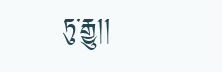ཏུ་རྒྱུ།།